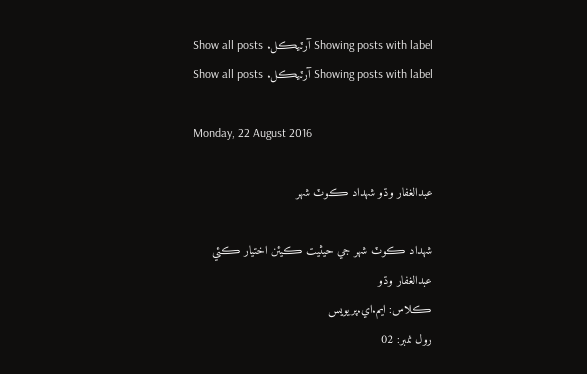Showing posts with label آرٽيڪل. Show all posts
Showing posts with label آرٽيڪل. Show all posts

Monday, 22 August 2016

عبدالغفار وڌو شهداد ڪوٽ شهر

شهداد ڪوٽ شهر جي حيثيت ڪيئن اختيار ڪئي
عبدالغفار وڌو
ڪلاس: ايم.اي.پريويس
رول نمبر: 02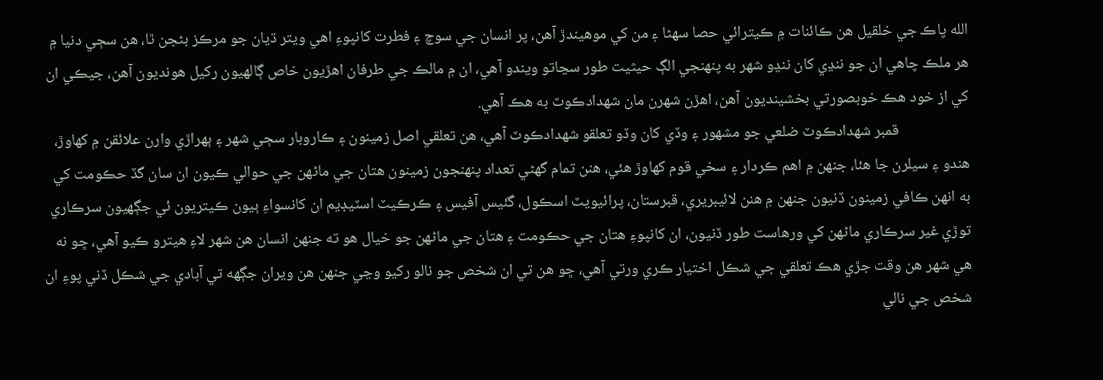الله پاڪ جي خلقيل هن ڪائنات ۾ ڪيترائي حصا سهڻا ۽ من کي موهيندڙ آهن، پر انسان جي سوچ ۽ فطرت کانپوءِ اهي ويتر ڌيان جو مرڪز بڻجن ٿا، هن سڄي دنيا ۾ هر ملڪ چاهي ان جو ننڍي کان ننڍو شهر به پنهنجي الڳ حيثيت طور سڃاتو ويندو آهي، ان ۾ مالڪ جي طرفان اهڙيون خاص ڳالهيون رکيل هونديون آهن، جيڪي ان کي از خود هڪ خوبصورتي بخشينديون آهن، اهڙن شهرن مان شهدادڪوٽ به هڪ آهي.
                    قمبر شهدادڪوٽ ضلعي جو مشهور ۽ وڏي کان وڏو تعلقو شهدادڪوٽ آهي، هن تعلقي اصل زمينون ۽ ڪاروبار سڄي شهر ۽ ٻهراڙي وارن علائقن ۾ کهاوڙ، هندو ۽ سيلرن جا هئا، جنهن ۾ اهم ڪردار ۽ سخي قوم کهاوڙ هئي، هنن تمام گهڻي تعداد پنهنجون زمينون هتان جي ماڻهن جي حوالي ڪيون ان سان گڏ حڪومت کي به انهن ڪافي زمينون ڏنيون جنهن ۾ هنن لائيبريري، قبرستان، پرائيويٽ اسڪول، گئيس آفيس ۽ ڪرڪيٽ اسٽيڊيم ان کانسواءِ ٻيون ڪيتريون ئي جڳهيون سرڪاري توڙي غير سرڪاري ماڻهن کي ورهاست طور ڏنيون، ان کانپوءِ هتان جي حڪومت ۽ هتان جي ماڻهن جو خيال هو ته جنهن انسان هن شهر لاءِ هيترو ڪيو آهي، ڇو نه هي شهر هن وقت جڙي هڪ تعلقي جي شڪل اختيار ڪري ورتي آهي، ڇو هن تي ان شخص جو نالو رکيو وڃي جنهن هن ويران جڳهه تي آبادي جي شڪل ڏني پوءِ ان شخص جي نالي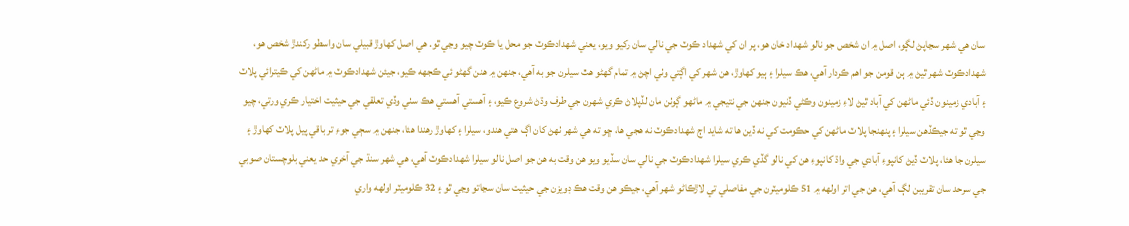سان هي شهر سڃاپڻ لڳو، اصل ۾ ان شخص جو نالو شهداد خان هو، پر ان کي شهداد ڪوٽ جي نالي سان رکيو ويو، يعني شهدادڪوٽ جو محل يا ڪوٽ چيو وڃي ٿو. هي اصل کهاوڙ قبيلي سان واسطو رکندڙ شخص هو، شهدادڪوٽ شهر ٿيڻ ۾ ٻن قومن جو اهم ڪردار آهي، هڪ سيلرا ۽ ٻيو کهاوڙ، هن شهر کي اڳتي وٺي اچڻ ۾ تمام گهڻو هٿ سيلرن جو به آهي، جنهن ۾ هنن گهڻو ئي ڪجهه ڪيو، جيئن شهدادڪوٽ ۾ ماڻهن کي ڪيترائي پلاٽ ۽ آبادي زمينون ڏئي ماڻهن کي آباد ٿيڻ لاءِ زمينون وڪڻي ڏنيون جنهن جي نتيجي ۾ ماڻهو ڳوٺن مان لڏپلاڻ ڪري شهرن جي طرف وڌڻ شروع ڪيو، ۽ آهستي آهستي هڪ سٺي وڏي تعلقي جي حيثيت اختيار ڪري ورتي، چيو وڃي ٿو ته جيڪڏهن سيلرا ۽ پنهنجا پلاٽ ماڻهن کي حڪومت کي نه ڏين ها ته شايد اڄ شهدادڪوٽ نه هجي ها، ڇو ته هي شهر ٺهڻ کان اڳ هتي هندو، سيلرا ۽ کهاوڙ رهندا هئا، جنهن ۾ سڄي جوءِ تر باقي پيل پلاٽ کهاوڙ ۽ سيلرن جا هئا، پلاٽ ڏيڻ کانپوءِ آبادي جي واڌ کانپوءِ هن کي نالو گڏي ڪري سيلرا شهدادڪوٽ جي نالي سان سڏيو ويو هن وقت به هن جو اصل نالو سيلرا شهدادڪوٽ آهي، هي شهر سنڌ جي آخري حد يعني بلوچستان صوبي جي سرحد سان تقريبن لڳ آهي، هن جي اتر اولهه ۾ 51 ڪلوميٽرن جي مفاصلي تي لاڙڪاڻو شهر آهي، جيڪو هن وقت هڪ ڊويزن جي حيثيت سان سڃاتو وڃي ٿو ۽ 32 ڪلوميٽر اولهه واري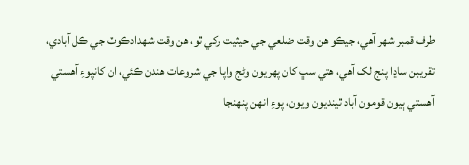طرف قمبر شهر آهي، جيڪو هن وقت ضلعي جي حيثيت رکي ٿو، هن وقت شهدادڪوٽ جي ڪل آبادي، تقريبن ساڍا پنج لک آهي، هتي سڀ کان پهريون وڻج واپا جي شروعات هندن ڪئي، ان کانپوءِ آهستي آهستي ٻيون قومون آباد ٿينديون ويون، پوءِ انهن پنهنجا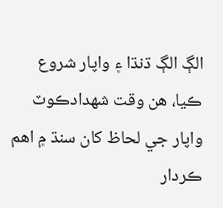الڳ الڳ ڌنڌا ۽ واپار شروع ڪيا، هن وقت شهدادڪوٽ واپار جي لحاظ کان سنڌ ۾ اهم ڪردار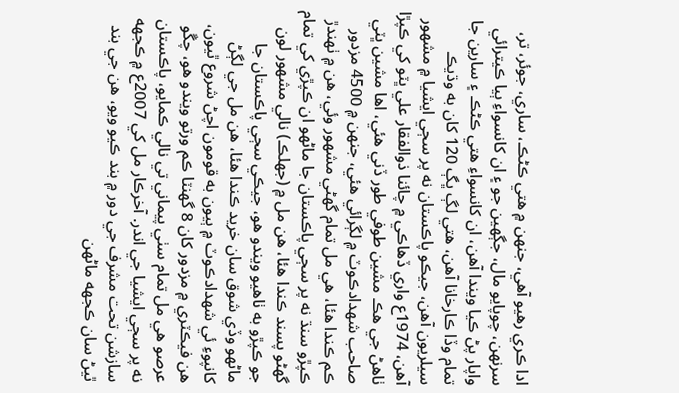ادا ڪري رهيو آهي، جنهن ۾ هتي ڪڻڪ، ساري، جوئر، تر، سرنهن، چوپايو مال، جڳهين جو ۽ ان کانسواءِ ٻيا ڪيترائي واپار پڻ ڪيا ويندا آهن، ان کانسواءِ هتي ڪڻڪ ۽ سارين جا تمام وڏا ڪارخانا آهن، هتي لڳ ڀڳ 120 کان به وڌيڪ سيلريون آهن، جيڪو پاڪستان نه پر سڄي ايشيا ۾ مشهور آهن، 1974ع واري ڏهاڪي ۾ چائنا ذوالفقار علي ڀٽو کي ڪپڙا ٺاهڻ جي هڪ مشين طوفي طور ڏني هئي، اها مشين ڀٽي صاحب شهدادڪوٽ ۾ لڳرائي هئي، جنهن ۾ 4500 مزدور ڪم ڪندا هئا، هي مل تمام گهڻي مشهور وئي، هن ۾ ٺهندڙ ڪپڙو سنڌ نه پر سڄي پاڪستان جا ماڻهو ان ڪپڙي کي تمام گهڻو پسند ڪندا هئا، هن مل ۾ (جهلڪ) نالي مشهور لون جو ڪپڙو به ٺاهيو ويندو هو، جيڪي سڄي پاڪستان جا ماڻهو وڏي شوق سان خريد ڪندا هئا، هن مل جي لڳڻ کانپوءِ ئي شهدادڪوٽ ۾ ٻيون به قومون اچڻ شروع ٿيون، هن فيڪٽري ۾ مزدور کان 8 گهنٽا ڪم ورتو ويندو هو، چڱو عرصو هي مل تمام سٺي پيماني تي نالي ڪمايو، پاڪستان نه پر سڄي ايشيا جي اندر. آخرڪار مل کي 2007ع ۾ ڪجهه سازشن تحت مشرف جي دور ۾ بند ڪيو ويو، هن جي بند ٿيڻ سان ڪجهه ماڻهن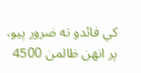کي فائدو ته ضرور پيو، پر انهن ظالمن 4500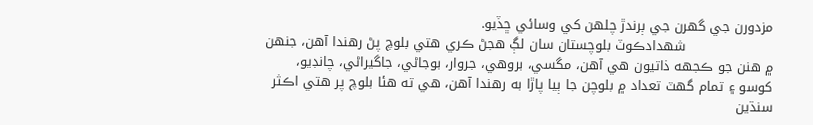مزدورن جي گهرن جي ٻرندڙ چلهن کي وسائي ڇڏيو.
                    شهدادڪوٽ بلوچستان سان لڳ هجڻ ڪري هتي بلوچ پڻ رهندا آهن، جنهن ۾ هنن جو ڪجهه ذاتيون هي آهن، مگسي، بروهي، جروار، بوجاڻي، جاگيراڻي، چانڊيو، کوسو ۽ تمام گهٽ تعداد ۾ بلوچن جا ٻيا پاڙا به رهندا آهن، هي ته هئا بلوچ پر هتي اڪثر سنڌين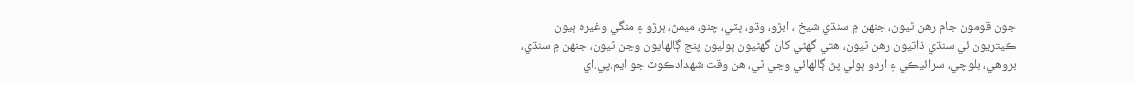جون قومون جام رهن ٿيون، جنهن ۾ سنڌي شيخ ، ابڙو، وڌو، ڀٽي، چنو، ميمڻ، ٻرڙو ۽ منگي وغيره ٻيون ڪيتريون ئي سنڌي ذاتيون رهن ٿيون، هتي گهڻي کان گهڻيون ٻوليون پنج ڳالهايون وڃن ٿيون، جنهن ۾ سنڌي، بروهي، بلوچي، سرائيڪي ۽ اردو ٻولي پڻ ڳالهائي وڃي ٿي، هن وقت شهدادڪوٽ جو ايم.پي.اي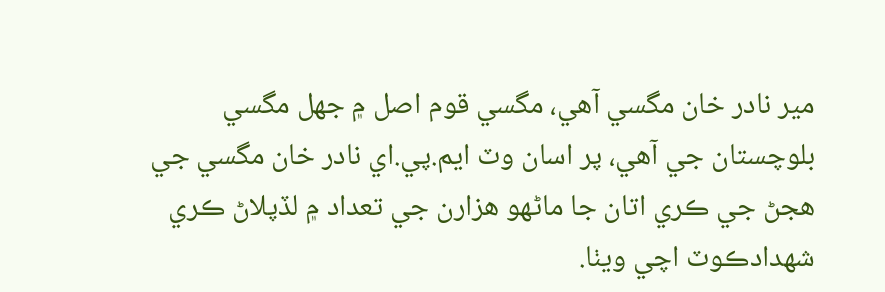مير نادر خان مگسي آهي، مگسي قوم اصل ۾ جهل مگسي بلوچستان جي آهي، پر اسان وٽ ايم.پي.اي نادر خان مگسي جي هجڻ جي ڪري اتان جا ماڻهو هزارن جي تعداد ۾ لڏپلاڻ ڪري شهدادڪوٽ اچي ويٺا.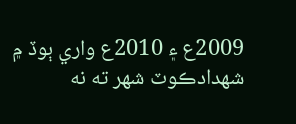2009ع ۽ 2010ع واري ٻوڏ ۾ شهدادڪوٽ شهر ته نه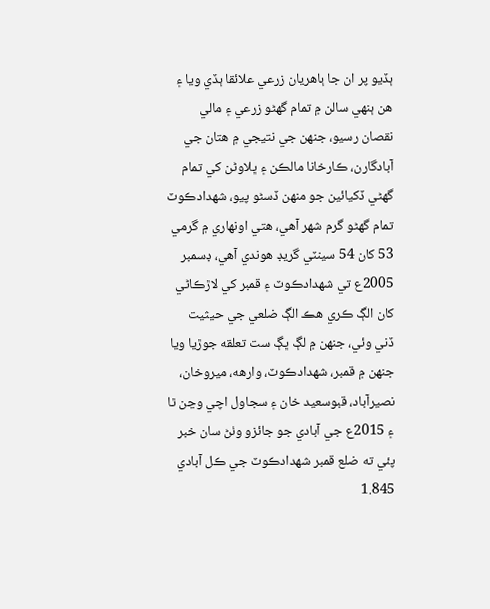ٻڏيو پر ان جا ٻاهريان زرعي علائقا ٻڏي ويا ۽ هن ٻنهي سالن ۾ تمام گهڻو زرعي ۽ مالي نقصان رسيو، جنهن جي نتيجي ۾ هتان جي آبادگارن، ڪارخانا مالڪن ۽ ڀلاوڻن کي تمام گهڻي ڏکيائين جو منهن ڏسڻو پيو، شهدادڪوٽ تمام گهڻو گرم شهر آهي، هتي اونهاري ۾ گرمي 53 کان 54 سينٽي گريڊ هوندي آهي، ڊسمبر 2005ع تي شهدادڪوٽ ۽ قمبر کي لاڙڪاڻي کان الڳ ڪري هڪ الڳ ضلعي جي حيثيت ڏني وئي، جنهن ۾ لڳ ڀڳ ست تعلقه جوڙيا ويا جنهن ۾ قمبر، شهدادڪوٽ، وارهه، ميروخان، نصيرآباد، قبوسعيد خان ۽ سجاول اچي وڃن ٿا ۽ 2015ع جي آبادي جو جائزو وٺڻ سان خبر پئي ته ضلع قمبر شهدادڪوٽ جي ڪل آبادي 1.845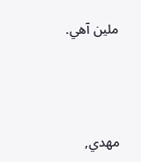ملين آهي.




مهدي,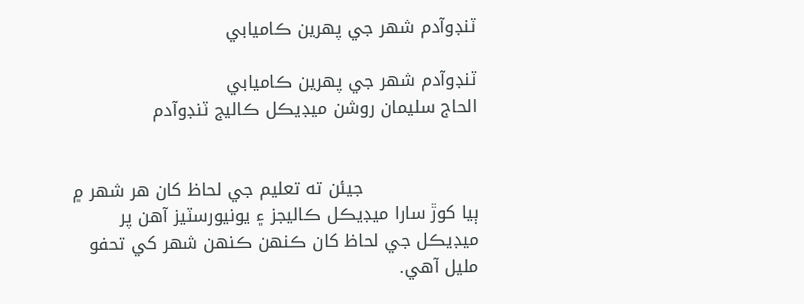ٽنڊوآدم شهر جي پهرين ڪاميابي

ٽنڊوآدم شهر جي پهرين ڪاميابي
الحاج سليمان روشن ميڊيڪل ڪاليج ٽنڊوآدم


                    جيئن ته تعليم جي لحاظ کان هر شهر ۾ ٻيا کوڙ سارا ميڊيڪل ڪاليجز ۽ يونيورسٽيز آهن پر ميڊيڪل جي لحاظ کان ڪنهن ڪنهن شهر کي تحفو مليل آهي.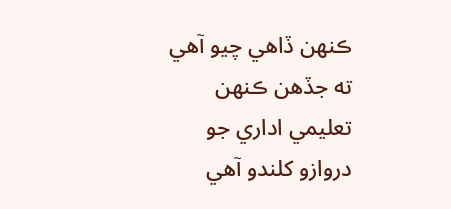ڪنهن ڏاهي چيو آهي ته جڏهن ڪنهن تعليمي اداري جو دروازو کلندو آهي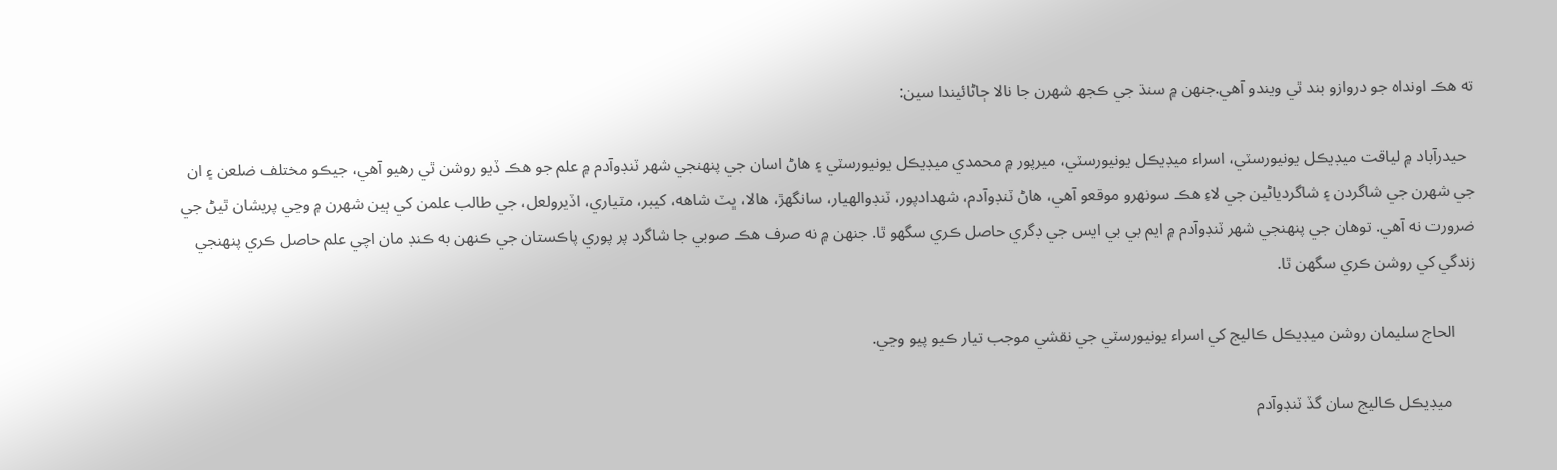ته هڪ اونداه جو دروازو بند ٿي ويندو آهي.جنهن ۾ سنڌ جي ڪجھ شهرن جا نالا ڄاڻائيندا سين:

  حيدرآباد ۾ لياقت ميڊيڪل يونيورسٽي، اسراء ميڊيڪل يونيورسٽي، ميرپور ۾ محمدي ميڊيڪل يونيورسٽي ۽ هاڻ اسان جي پنهنجي شهر ٽنڊوآدم ۾ علم جو هڪ ڏيو روشن ٿي رهيو آهي، جيڪو مختلف ضلعن ۽ ان جي شهرن جي شاگردن ۽ شاگردياڻين جي لاءِ هڪ سونهرو موقعو آهي، هاڻ ٽنڊوآدم، شهدادپور، ٽنڊوالهيار، سانگھڙ، هالا، ڀٽ شاهه، کيبر، مٽياري، اڏيرولعل، جي طالب علمن کي ٻين شهرن ۾ وڃي پريشان ٿيڻ جي ضرورت نه آهي. توهان جي پنهنجي شهر ٽنڊوآدم ۾ ايم بي بي ايس جي ڊگري حاصل ڪري سگھو ٿا. جنهن ۾ نه صرف هڪ صوبي جا شاگرد پر پوري پاڪستان جي ڪنهن به ڪنڊ مان اچي علم حاصل ڪري پنهنجي زندگي کي روشن ڪري سگھن ٿا.

     الحاج سليمان روشن ميڊيڪل ڪاليج کي اسراء يونيورسٽي جي نقشي موجب تيار ڪيو پيو وڃي.

      ميڊيڪل ڪاليج سان گڏ ٽنڊوآدم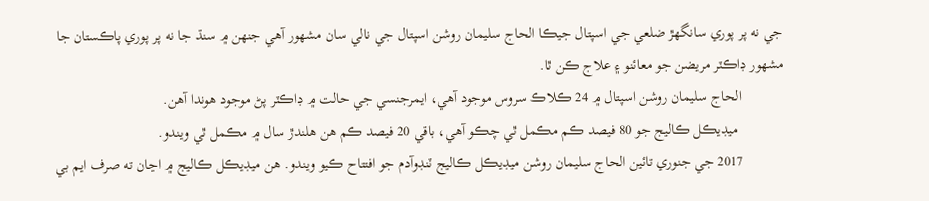جي نه پر پوري سانگھڙ ضلعي جي اسپتال جيڪا الحاج سليمان روشن اسپتال جي نالي سان مشهور آهي جنهن ۾ سنڌ جا نه پر پوري پاڪستان جا مشهور ڊاڪٽر مريضن جو معائنو ۽ علاج ڪن ٿا.
           الحاج سليمان روشن اسپتال ۾ 24 ڪلاڪ سروس موجود آهي، ايمرجنسي جي حالت ۾ ڊاڪٽر پڻ موجود هوندا آهن.
            ميڊيڪل ڪاليج جو 80 فيصد ڪم مڪمل ٿي چڪو آهي، باقي 20 فيصد ڪم هن هلندڙ سال ۾ مڪمل ٿي ويندو.
           2017 جي جنوري تائين الحاج سليمان روشن ميڊيڪل ڪاليج ٽنڊوآدم جو افتتاح ڪيو ويندو. هن ميڊيڪل ڪاليج ۾ اڃان ته صرف ايم بي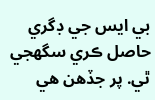بي ايس جي ڊگري حاصل ڪري سگھجي ٿي. پر جڏهن هي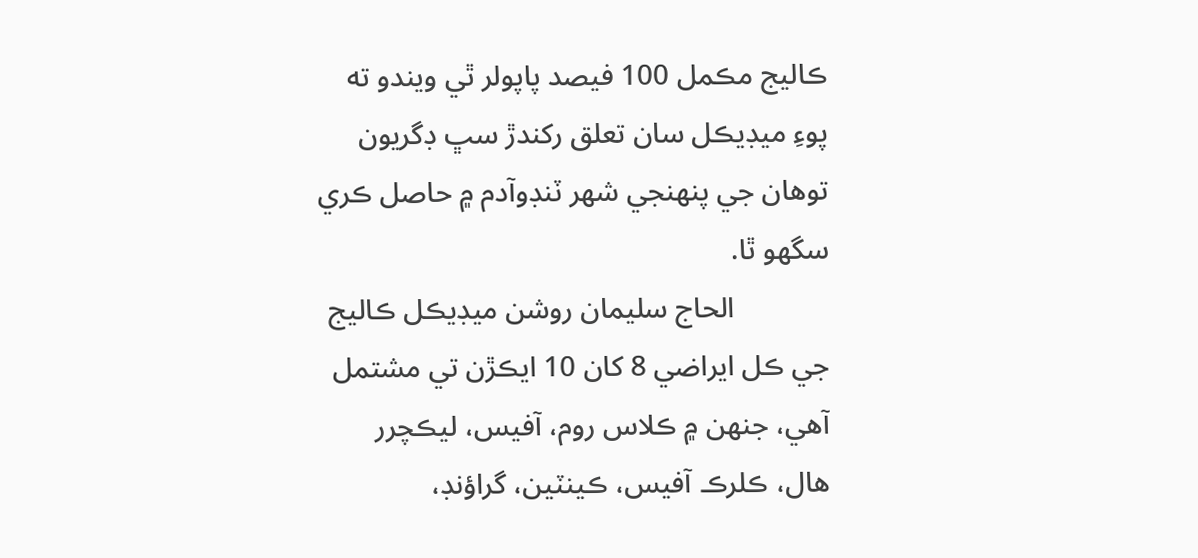ڪاليج مڪمل 100 فيصد پاپولر ٿي ويندو ته پوءِ ميڊيڪل سان تعلق رکندڙ سڀ ڊگريون توهان جي پنهنجي شهر ٽنڊوآدم ۾ حاصل ڪري سگھو ٿا.
             الحاج سليمان روشن ميڊيڪل ڪاليج جي ڪل ايراضي 8 کان 10 ايڪڙن تي مشتمل آهي، جنهن ۾ ڪلاس روم، آفيس، ليڪچرر هال، ڪلرڪ آفيس، ڪينٽين، گراؤنڊ،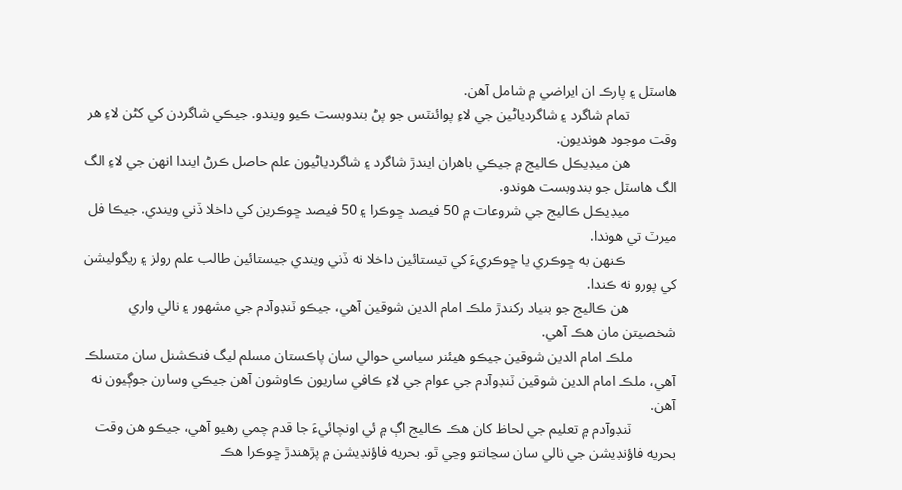هاسٽل ۽ پارڪ ان ايراضي ۾ شامل آهن.
             تمام شاگرد ۽ شاگردياڻين جي لاءِ پوائنٽس جو پڻ بندوبست ڪيو ويندو. جيڪي شاگردن کي کڻن لاءِ هر وقت موجود هونديون.
             هن ميڊيڪل ڪاليج ۾ جيڪي باهران ايندڙ شاگرد ۽ شاگردياڻيون علم حاصل ڪرڻ ايندا انهن جي لاءِ الگ الگ هاسٽل جو بندوبست هوندو.
             ميڊيڪل ڪاليج جي شروعات ۾ 50 فيصد ڇوڪرا ۽ 50 فيصد ڇوڪرين کي داخلا ڏني ويندي. جيڪا فل ميرٽ تي هوندا.
              ڪنهن به ڇوڪري يا ڇوڪريءَ کي تيستائين داخلا نه ڏني ويندي جيستائين طالب علم رولز ۽ ريگوليشن کي پورو نه ڪندا.
             هن ڪاليج جو بنياد رکندڙ ملڪ امام الدين شوقين آهي، جيڪو ٽنڊوآدم جي مشهور ۽ نالي واري شخصيتن مان هڪ آهي.
            ملڪ امام الدين شوقين جيڪو هيئنر سياسي حوالي سان پاڪستان مسلم ليگ فنڪشنل سان متسلڪ آهي، ملڪ امام الدين شوقين ٽنڊوآدم جي عوام جي لاءِ ڪافي ساريون ڪاوشون آهن جيڪي وسارن جوڳيون نه آهن.
            ٽنڊوآدم ۾ تعليم جي لحاظ کان هڪ ڪاليج اڳ ۾ ئي اونچائيءَ جا قدم چمي رهيو آهي، جيڪو هن وقت بحريه فاؤنڊيشن جي نالي سان سڃانتو وڃي ٿو. بحريه فاؤنڊيشن ۾ پڙهندڙ ڇوڪرا هڪ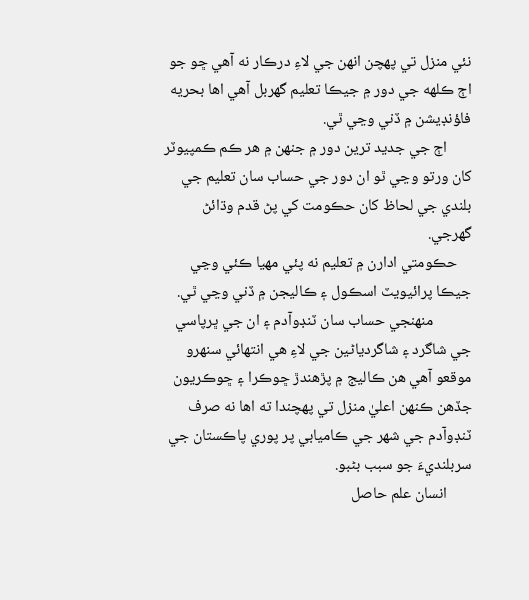نئي منزل تي پهچن انهن جي لاءِ درڪار نه آهي ڇو جو اڄ ڪلهه جي دور ۾ جيڪا تعليم گھربل آهي اها بحريه فا‍ؤنڊيشن ۾ ڏني وڃي ٿي.
       اڄ جي جديد ترين دور ۾ جنهن ۾ هر ڪم ڪمپيوٽر کان ورتو وڃي ٿو ان دور جي حساب سان تعليم جي بلندي جي لحاظ کان حڪومت کي پڻ قدم وڌائڻ گھرجي.
    حڪومتي ادارن ۾ تعليم نه پئي مهيا ڪئي وڃي جيڪا پرائيويٽ اسڪول ۽ ڪاليجن ۾ ڏني وڃي ٿي.
           منهنجي حساب سان ٽنڊوآدم ۽ ان جي ڀرپاسي جي شاگرد ۽ شاگردياڻين جي لاءِ هي انتهائي سنهرو موقعو آهي هن ڪاليج ۾ پڙهندڙ ڇوڪرا ۽ ڇوڪريون جڏهن ڪنهن اعليٰ منزل تي پهچندا ته اها نه صرف ٽنڊوآدم جي شهر جي ڪاميابي پر پوري پاڪستان جي سربلنديءَ جو سبب بڻبو.
       انسان علم حاصل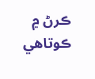ڪرڻ ۾ ڪوتاهي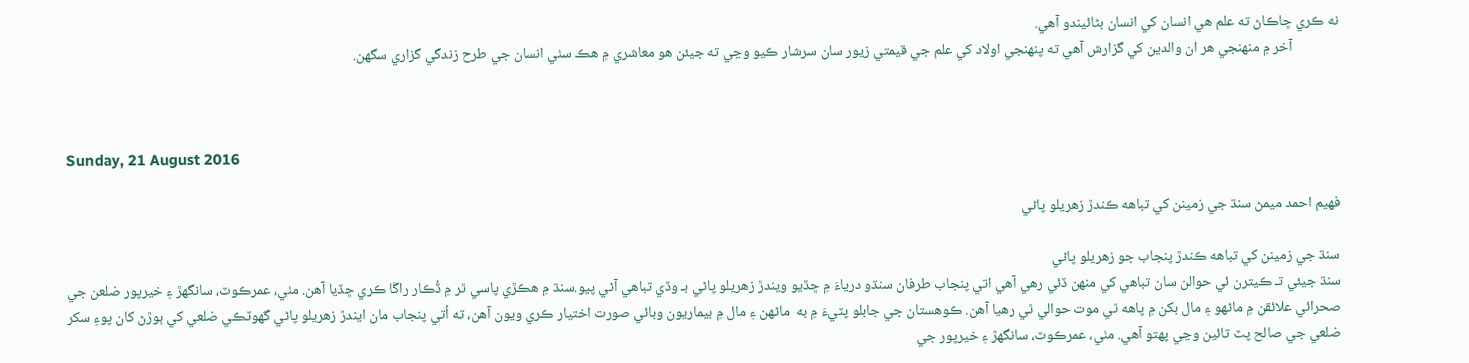نه ڪري ڇاڪاڻ ته علم هي انسان کي انسان بڻائيندو آهي.
              آخر ۾ منهنجي هر ان والدين کي گزارش آهي ته پنهنجي اولاد کي علم جي قيمتي زيور سان سرشار ڪيو وڃي ته جيئن هو معاشري ۾ هڪ سٺي انسان جي طرح زندگي گزاري سگھن.



Sunday, 21 August 2016

فهيم احمد ميمڻ سنڌ جي زمينن کي تباهه ڪندڙ زهريلو پاڻي

سنڌ جي زمينن کي تباهه ڪندڙ پنجاب جو زهريلو پاڻي
سنڌ جيئي تـ ڪيترن ئي حوالن سان تباهي کي منهن ڏئي رهي آهي اتي پنجاب طرفان سنڌو درياءَ ۾ ڇڏيو ويندڙ زهريلو پاڻي بـ وڏي تباهي آڻي پيو.سنڌ ۾ هڪڙي پاسي ٿر ۾ ڏُڪار راڱا ڪري ڇڏيا آهن. مٺي، عمرڪوٽ، سانگهڙ ۽ خيرپور ضلعن جي صحرائي علائقن ۾ ماڻهو ۽ مال بکن ۾ پاهه ٿي موت حوالي ٿي رهيا آهن. ڪوهستان جي جابلو پٽيءَ ۾ به  ماڻهن ۽ مال ۾ بيماريون وبائي صورت اختيار ڪري ويون آهن، ته اُتي پنجاب مان ايندڙ زهريلو پاڻي گهوٽڪي ضلعي کي ٻوڙڻ کان پوءِ سکر ضلعي جي صالح پٽ تائين وڃي پهتو آهي. مٺي، عمرڪوٽ، سانگهڙ ۽ خيرپور جي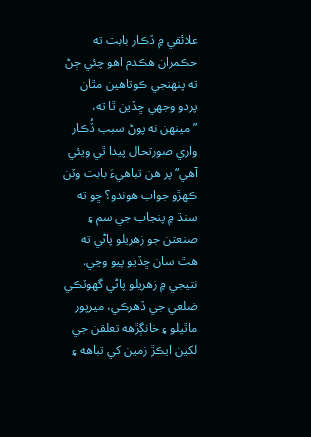علائقي ۾ ڏڪار بابت ته حڪمران هڪدم اهو چئي ڄڻ ته پنهنجي ڪوتاهين مٿان پردو وجهي ڇڏين ٿا ته، ”مينهن نه پوڻ سبب ڏُڪار واري صورتحال پيدا ٿي ويئي آهي“ پر هن تباهيءَ بابت وٽن ڪهڙو جواب هوندو؟ ڇو ته سنڌ ۾ پنجاب جي سم ۽ صنعتن جو زهريلو پاڻي ته هٿ سان ڇڏيو پيو وڃي. نتيجي ۾ زهريلو پاڻي گهوٽڪي ضلعي جي ڏهرڪي، ميرپور ماٿيلو ۽ خانڳڙهه تعلقن جي لکين ايڪڙ زمين کي تباهه ۽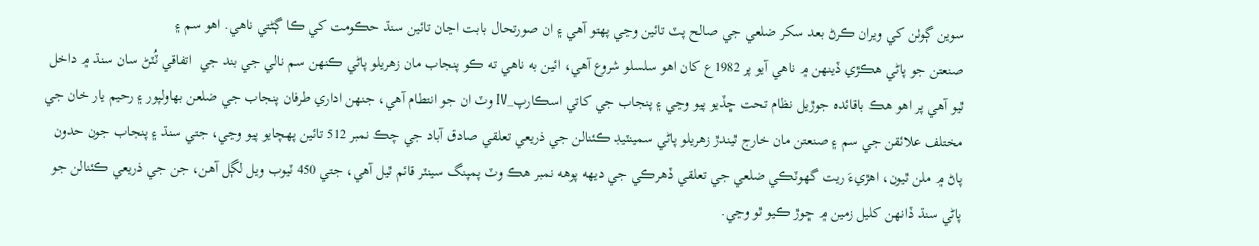سوين ڳوٺن کي ويران ڪرڻ بعد سکر ضلعي جي صالح پٽ تائين وڃي پهتو آهي ۽ ان صورتحال بابت اڃان تائين سنڌ حڪومت کي ڪا ڳڻتي ناهي. اهو سم ۽
صنعتن جو پاڻي هڪڙي ڏينهن ۾ ناهي آيو پر 1982ع کان اهو سلسلو شروع آهي، ائين به ناهي ته ڪو پنجاب مان زهريلو پاڻي ڪنهن سم نالي جي بند جي  اتفاقي ٽُٽڻ سان سنڌ ۾ داخل ٿيو آهي پر اهو هڪ باقائده جوڙيل نظام تحت ڇڏيو پيو وڃي ۽ پنجاب جي کاتي اسڪارپ_IV وٽ ان جو انتطام آهي، جنهن اداري طرفان پنجاب جي ضلعن بهاولپور ۽ رحيم يار خان جي مختلف علائقن جي سم ۽ صنعتن مان خارج ٿيندڙ زهريلو پاڻي سمينٽيڊ ڪئنالن جي ذريعي تعلقي صادق آباد جي چڪ نمبر 512 تائين پهچايو پيو وڃي، جتي سنڌ ۽ پنجاب جون حدون پاڻ ۾ ملن ٿيون، اهڙيءَ ريت گهوٽڪي ضلعي جي تعلقي ڏهرڪي جي ديهه پوهه نمبر هڪ وٽ پمپنگ سينٽر قائم ٿيل آهي، جتي 450 ٽيوب ويل لڳل آهن، جن جي ذريعي ڪئنالن جو پاڻي سنڌ ڏانهن کليل زمين ۾ ڇوڙ ڪيو ٿو وڃي.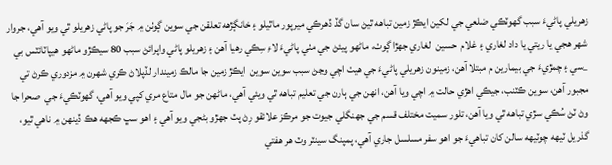زهريلي پاڻيءَ سبب گهوٽڪي ضلعي جي لکين ايڪڙ زمين تباهه ٿيڻ سان گڏ ڏهرڪي ميرپور ماٿيلو ۽ خانڳڙهه تعلقن جي سوين ڳوٺن ۾ جَرَ جو پاڻي زهريلو ٿي ويو آهي، جروار شهر هجي يا ريتي يا داد لغاري ۽ غلام  حسين  لغاري جهڙا ڳوٺ، ماڻهو پيئڻ جي مٺي پاڻيءَ لاءِ سِڪي رهيا آهن ۽ زهريلو پاڻي واپرائڻ سبب 80 سيڪڙو ماڻهو هيپاٽائٽس بي _سي ۽ چمڙيءَ جي بيمارين م مبتلا آهن، زمينون زهريلي پاڻيءَ جي هيٺ اچي وڃڻ سبب سوين سوين  ايڪڙ زمين جا مالڪ زميندار لڏپلاڻ ڪري شهرن ۾ مزدوري ڪرڻ تي مجبور آهن، سوين ڪٽنب، جيڪي اهڙي حالت ۾ اچي ويا آهن، انهن جي ٻارن جي تعليم تباهه ٿي ويئي آهي، ماڻهن جو مال متاع مري کپي ويو آهي، گهوٽڪيءَ جي  صحرا جا وڻ ٽڻ سُڪي سڙي تباهه ٿي ويا آهن، تلور سميت مختلف قسم جي جهنگلي جيوت جو مرڪز علائقو رِڻ پٽ جهڙو بڻجي ويو آهي ۽ اهو سڀ ڪجهه هڪ ڏينهن ۾ ناهي ٿيو، گذريل ٽيهه چوٽيهه سالن کان تباهيءَ جو اهو سفر مسلسل جاري آهي، پمپنگ سينٽر وٽ هر هفتي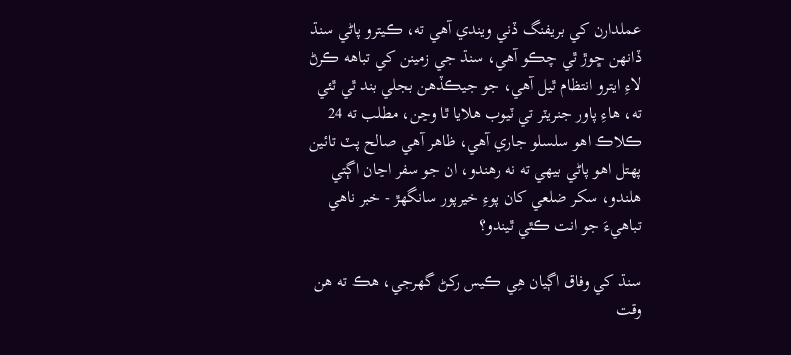عملدارن کي بريفنگ ڏني ويندي آهي ته، ڪيترو پاڻي سنڌ ڏانهن ڇوڙ ٿي چڪو آهي، سنڌ جي زمينن کي تباهه ڪرڻ لاءِ ايترو انتظام ٿيل آهي، جو جيڪڏهن بجلي بند ٿي ٿئي ته، هاءِ پاور جنريٽر تي ٽيوب هلايا ٿا وڃن، مطلب ته 24 ڪلاڪ اهو سلسلو جاري آهي، ظاهر آهي صالح پٽ تائين پهتل اهو پاڻي بيهي ته نه رهندو، ان جو سفر اڃان اڳتي هلندو، سکر ضلعي کان پوءِ خيرپور سانگهڙ - خبر ناهي تباهيءَ جو انت ڪٿي ٿيندو؟

سنڌ کي وفاق اڳيان هِي ڪيس رکڻ گهرجي، هڪ ته هن وقت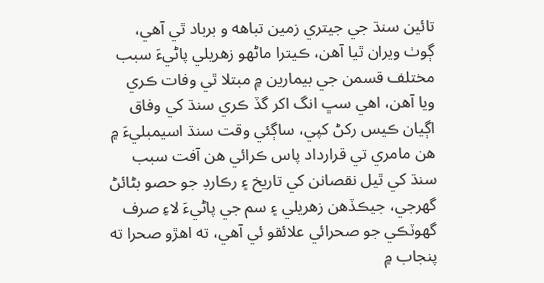تائين سنڌ جي جيتري زمين تباهه و برباد ٿي آهي، ڳوٺ ويران ٿيا آهن، ڪيترا ماڻهو زهريلي پاڻيءَ سبب مختلف قسمن جي بيمارين ۾ مبتلا ٿي وفات ڪري ويا آهن، اهي سڀ انگ اکر گڏ ڪري سنڌ کي وفاق اڳيان ڪيس رکڻ کپي، ساڳئي وقت سنڌ اسيمبليءَ ۾ هن مامري تي قرارداد پاس ڪرائي هن آفت سبب سنڌ کي ٿيل نقصانن کي تاريخ ۽ رڪارڊ جو حصو بڻائڻ گهرجي، جيڪڏهن زهريلي ۽ سم جي پاڻيءَ لاءِ صرف گهوٽڪي جو صحرائي علائقو ئي آهي، ته اهڙو صحرا ته پنجاب ۾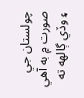چولستان جي صورت ۾ به آهي ۽ وڏي ڳالهه ته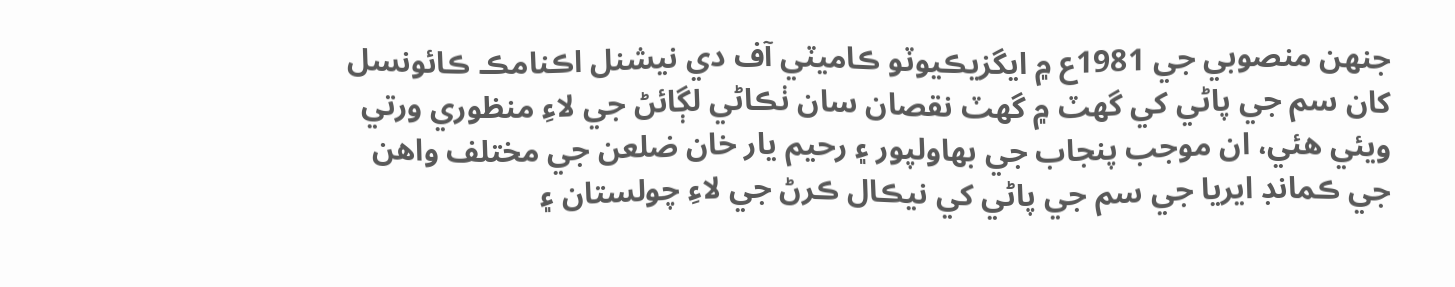جنهن منصوبي جي 1981ع ۾ ايگزيڪيوٽو ڪاميٽي آف دي نيشنل اڪنامڪ ڪائونسل کان سم جي پاڻي کي گهٽ ۾ گهٽ نقصان سان ٺڪاڻي لڳائڻ جي لاءِ منظوري ورتي ويئي هئي، ان موجب پنجاب جي بهاولپور ۽ رحيم يار خان ضلعن جي مختلف واهن جي ڪمانڊ ايريا جي سم جي پاڻي کي نيڪال ڪرڻ جي لاءِ چولستان ۽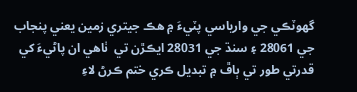گهوٽڪي جي وارياسي پٽيءَ ۾ هڪ جيتري زمين يعني پنجاب جي 28061 ۽ سنڌ جي 28031 ايڪڙن تي  ٺاهي ان پاڻيءَ کي قدرتي طور تي ٻاڦ ۾ تبديل ڪري ختم ڪرڻ لاءِ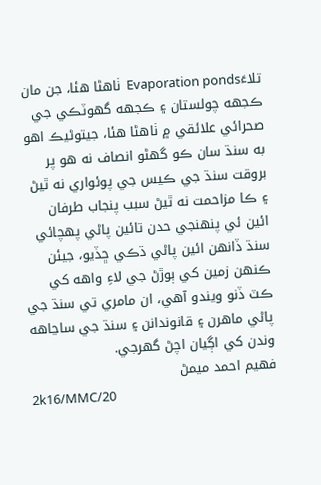تلاءَEvaporation ponds  ٺاهڻا هئا، جن مان ڪجهه چولستان ۽ ڪجهه گهوٽڪي جي صحرائي علائقي ۾ ٺاهڻا هئا، جيتوڻيڪ اهو به سنڌ سان ڪو گهڻو انصاف نه هو پر بروقت سنڌ جي ڪيس جي پوئواري نه ٿيڻ ۽ ڪا مزاحمت نه ٿيڻ سبب پنجاب طرفان ائين ئي پنهنجي حدن تائين پاڻي پهچائي سنڌ ڏانهن ائين پاڻي ڌڪي ڇڏيو، جيئن ڪنهن زمين کي ٻوڙڻ جي لاءِ واهه کي ڪٽ ڏنو ويندو آهي، ان مامري تي سنڌ جي پاڻي ماهرن ۽ قانوندانن ۽ سنڌ جي ساڃاهه وندن کي اڳيان اچڻ گهرجي.                                                                                                                                      فهيم احمد ميمڻ
2k16/MMC/20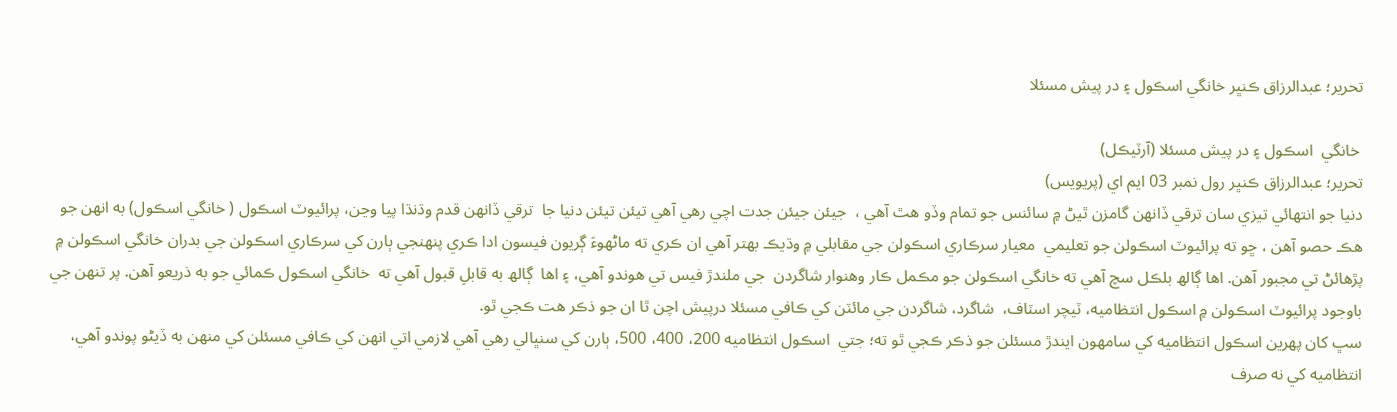تحرير؛ عبدالرزاق ڪنڀر خانگي اسڪول ۽ در پيش مسئلا

 خانگي  اسڪول ۽ در پيش مسئلا (آرٽيڪل)
تحرير؛ عبدالرزاق ڪنڀر رول نمبر 03 ايم اي (پريويس)
دنيا جو انتهائي تيزي سان ترقي ڏانهن گامزن ٿيڻ ۾ سائنس جو تمام وڏو هٿ آهي ،  جيئن جيئن جدت اچي رهي آهي تيئن تيئن دنيا جا  ترقي ڏانهن قدم وڌنڌا پيا وڃن، پرائيوٽ اسڪول ( خانگي اسڪول) به انهن جو  هڪ حصو آهن ، ڇو ته پرائيوٽ اسڪولن جو تعليمي  معيار سرڪاري اسڪولن جي مقابلي ۾ وڌيڪ بهتر آهي ان ڪري ته ماڻهوءَ ڳريون فيسون ادا ڪري پنهنجي ٻارن کي سرڪاري اسڪولن جي بدران خانگي اسڪولن ۾ پڙهائڻ تي مجبور آهن. اها ڳالھ بلڪل سچ آهي ته خانگي اسڪولن جو مڪمل ڪار وهنوار شاگردن  جي ملندڙ فيس تي هوندو آهي، ۽ اها  ڳالھ به قابلِ قبول آهي ته  خانگي اسڪول ڪمائي جو به ذريعو آهن. پر تنهن جي باوجود پرائيوٽ اسڪولن ۾ اسڪول انتظاميه، ٽيچر اسٽاف،  شاگرد، شاگردن جي مائٽن کي ڪافي مسئلا درپيش اچن ٿا ان جو ذڪر هت ڪجي ٿو.
سڀ کان پهرين اسڪول انتظاميه کي سامهون ايندڙ مسئلن جو ذڪر ڪجي ٿو ته؛ جتي  اسڪول انتظاميه 200، 400، 500، ٻارن کي سنڀالي رهي آهي لازمي اتي انهن کي ڪافي مسئلن کي منهن به ڏيڻو پوندو آهي، انتظاميه کي نه صرف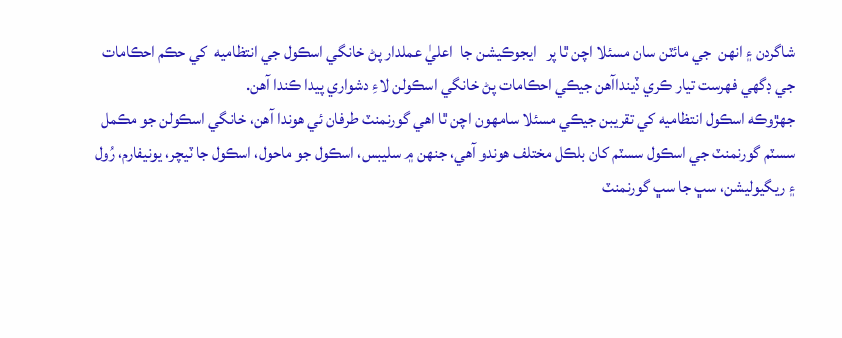شاگردن ۽ انهن  جي مائٽن سان مسئلا اچن ٿا پر   ايجوڪيشن جا  اعليٰ عملدار پڻ خانگي اسڪول جي انتظاميه  کي حڪم احڪامات جي ڊگهي فهرست تيار ڪري ڏينداآهن جيڪي احڪامات پڻ خانگي اسڪولن لاءِ دشواري پيدا ڪندا آهن.
جهڙوڪه اسڪول انتظاميه کي تقريبن جيڪي مسئلا سامهون اچن ٿا اهي گورنمنٽ طرفان ئي هوندا آهن، خانگي اسڪولن جو مڪمل سسٽم گورنمنٽ جي اسڪول سسٽم کان بلڪل مختلف هوندو آهي، جنهن ۾ سليبس، اسڪول جو ماحول، اسڪول جا ٽيچر، يونيفارم، رُول ۽ ريگيوليشن، سڀ جا سڀ گورنمنٽ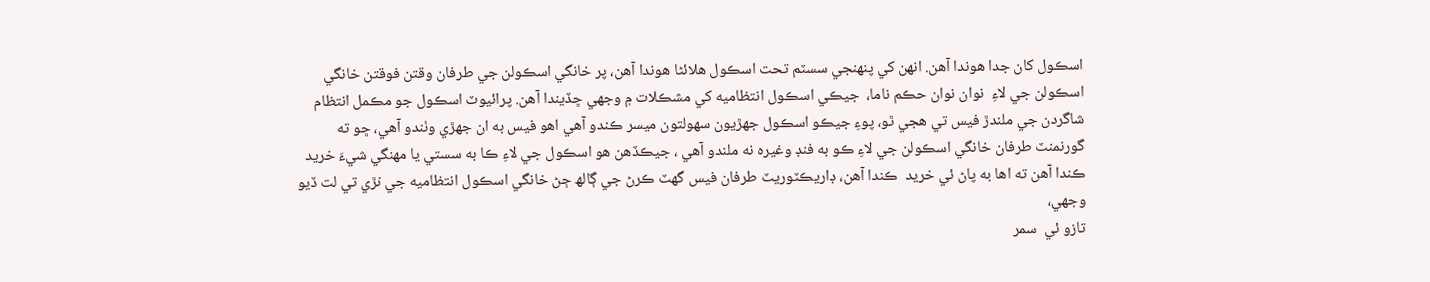اسڪول کان جدا هوندا آهن. انهن کي پنهنجي سسٽم تحت اسڪول هلائڻا هوندا آهن، پر خانگي اسڪولن جي طرفان وقتن فوقتن خانگي اسڪولن جي لاءِ  نوان نوان حڪم ناما،  جيڪي اسڪول انتظاميه کي مشڪلات ۾ وجھي ڇڏيندا آهن. پرائيوٽ اسڪول جو مڪمل انتظام شاگردن جي ملندڙ فيس تي هجي ٿو، پوءِ جيڪو اسڪول جهڙيون سهولتون ميسر ڪندو آهي اهو فيس به ان جهڙي وٺندو آهي، ڇو ته گورنمنٽ طرفان خانگي اسڪولن جي لاءِ ڪو به فنڊ وغيره نه ملندو آهي ، جيڪڏهن هو اسڪول جي لاءِ ڪا به سستي يا مهنگي شيءَ خريد ڪندا آهن ته اها به پاڻ ئي خريد  ڪندا آهن، ڊاريڪٽوريٽ طرفان فيس گھٽ ڪرڻ جي ڳالھ ڄڻ خانگي اسڪول انتظاميه جي نڙي تي لت ڏيو وجھي،
تازو ئي  سمر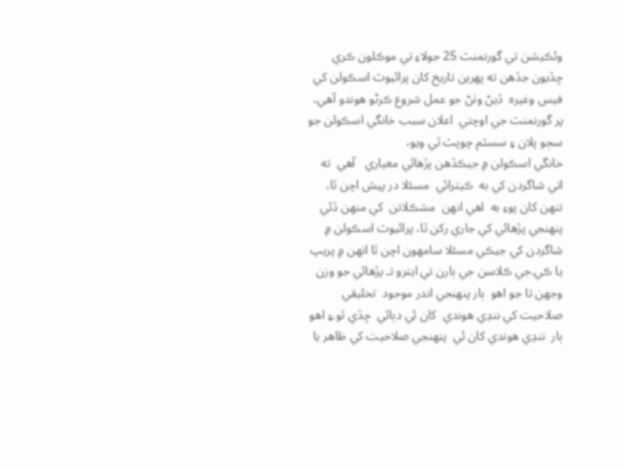وئڪيشن تي گورنمنٽ 25 جولاءِ تي موڪلون ڪري ڇڏيون جڏهن ته پهرين تاريخ کان پرائيوٽ اسڪولن کي فيس وغيره  ڏيڻ وٺڻ جو عمل شروع ڪرڻو هوندو آهي، پر گورنمنٽ جي اوچتي  اعلان سبب خانگي اسڪولن جو سڄو پلان ۽ سسٽم چوپٽ ٿي ويو،
خانگي اسڪولن ۾ جيڪڏهن پڙهائي معياري   آهي  ته اتي شاگردن کي به  ڪيترائي  مسئلا در پيش اچن ٿا، تنهن کان پوءِ به  اهي انهن  مشڪلاتن  کي منهن ڏئي  پنهنجي پڙهائي کي جاري رکن ٿا، پرائيوٽ اسڪولن ۾ شاگردن کي جيڪي مسئلا سامهون اچن ٿا انهن ۾ پريپ يا ڪي.جي ڪلاسن جي ٻارن تي ايترو تـ پڙهائي جو وزن وجهن تا جو اهو  ٻار پنهنجي اندر موجود  تخليقي صلاحيت کي ننڍي هوندي  کان ئي دٻائي  ڇڏي ٿو.۽ اهو ٻار  ننڍي هوندي کان ئي  پنهنجي صلاحيت کي ظاهر يا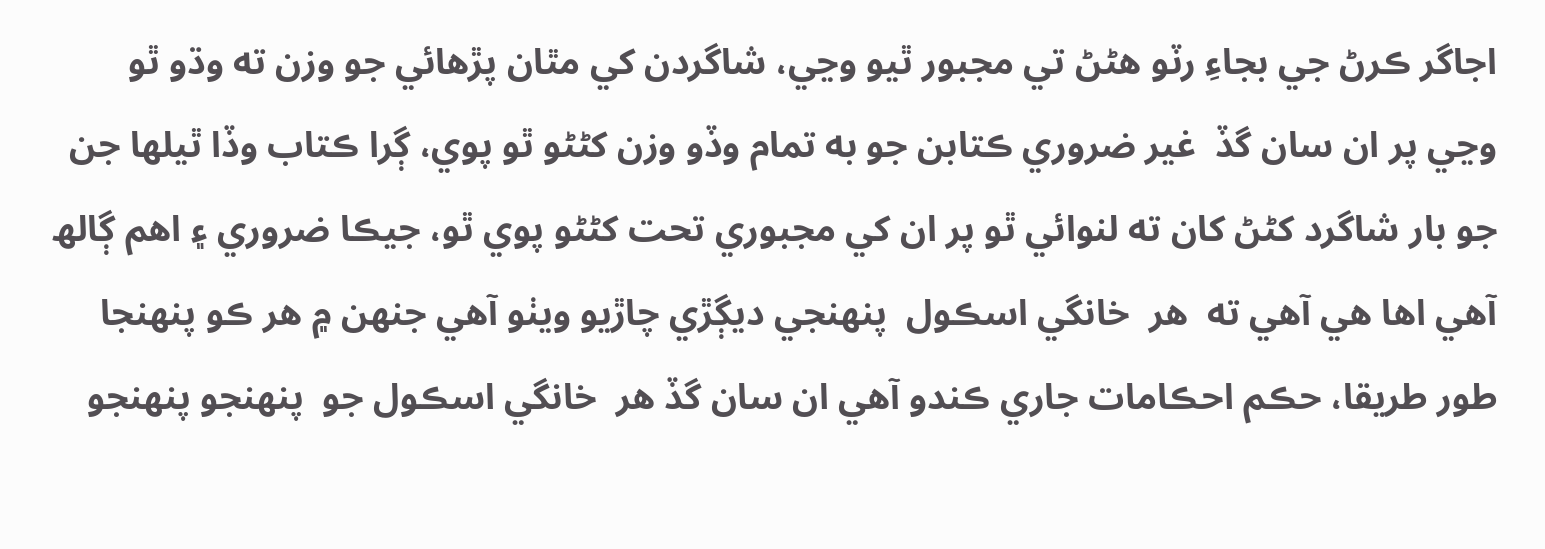اجاگر ڪرڻ جي بجاءِ رٽو هڻڻ تي مجبور ٿيو وڃي، شاگردن کي مٿان پڙهائي جو وزن ته وڌو ٿو وڃي پر ان سان گڏ  غير ضروري ڪتابن جو به تمام وڏو وزن کڻڻو ٿو پوي، ڳرا ڪتاب وڏا ٿيلها جن جو بار شاگرد کڻڻ کان ته لنوائي ٿو پر ان کي مجبوري تحت کڻڻو پوي ٿو، جيڪا ضروري ۽ اهم ڳالھ آهي اها هي آهي ته  هر  خانگي اسڪول  پنهنجي ديڳڙي چاڙيو ويٺو آهي جنهن ۾ هر ڪو پنهنجا طور طريقا، حڪم احڪامات جاري ڪندو آهي ان سان گڏ هر  خانگي اسڪول جو  پنهنجو پنهنجو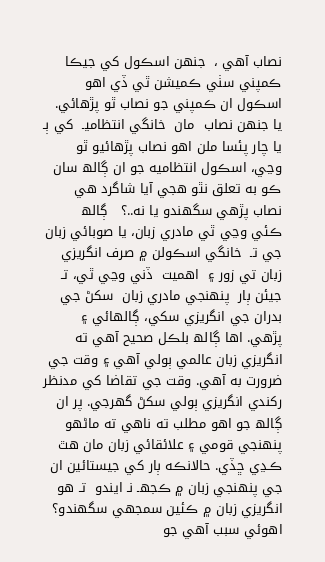نصاب آهي ،  جنهن اسڪول کي جيڪا ڪمپني سٺي ڪميشن ٿي ڏي اهو اسڪول ان ڪمپني جو نصاب ٿو پڙهائي. يا جنهن نصاب  مان  خانگي انتظاميـ  کي ٻـ  يا چار پئسا ملن اهو نصاب پڙهائيو ٿو وڃي، اسڪول انتظاميه جو ان ڳالھ سان ڪو به تعلق نٿو هجي آيا شاگرد هي نصاب پڙهي سگھندو يا نه..؟   ڳالھ  ڪئي وڃي ٿي مادري زبان، يا صوبائي زبان  جي تـ  خانگي اسڪولن ۾ صرف انگريزي زبان تي زور ۽  اهميت  ڏني وڃي ٿي، تـ جيئن ٻار  پنهنجي مادري زبان  سکڻ جي بدران جي انگريزي سکي، ڳالھائي ۽ پڙهي. اها ڳالھ بلڪل صحيح آهي ته انگريزي زبان عالمي ٻولي آهي ۽ وقت جي ضرورت به آهي. وقت جي تقاضا کي مدنظر رکندي انگريزي ٻولي سکڻ گھرجي. پر ان ڳالھ جو اهو مطلب ته ناهي ته ماڻهو پنهنجي قومي ۽ علائقائي زبان مان هٿ ڪـڍي ڇڏي. حالانڪه ٻار کي جيستائين ان جي پنهنجي زبان ۾ ڪجهـ نـ ايندو  تـ هو انگريزي زبان ۾ ڪئين سمجھي سگهندو؟ اهوئي سبب آهي جو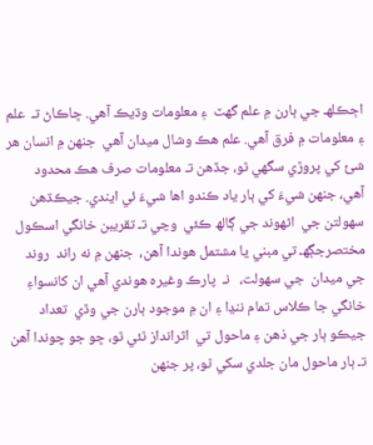اڄڪلهـ جي ٻارن ۾ علم گهٽ  ۽ معلومات وڌيڪ آهي. ڇاڪاڻ تـ  علم ۽ معلومات ۾ فرق آهي. علم هڪ وشال ميدان آهي  جنهن ۾ انسان هر شئ کي پروڙي سگهي ٿو، جڏهن تـ معلومات صرف هڪ محدود  آهي، جنهن شيءَ کي ٻار ياد ڪندو اها شيءَ ئي ايندي. جيڪڌهن سهولتن جي  اڻهوند جي ڳالھ ڪئي  وڃي تـ تقريبن خانگي اسڪول مختصرجڳهـ تي مبني يا مشتمل هوندا آهن،  جنهن ۾ نه راند  روند جي ميدان  جي سهولت،   نـ  پارڪ وغيره هوندي آهي ان کانسواءِ خانگي جا ڪلاس تمام ننڍا ۽ ان ۾ موجود ٻارن جي وڏي  تعداد جيڪو ٻار جي ذهن ۽ ماحول تي  اثرانداز ٿئي ٿو، ڇو جو چوندا آهن تـ ٻار ماحول مان جلدي سکي ٿو، پر جنهن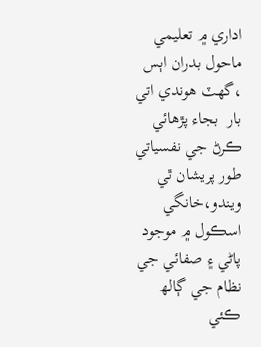اداري ۾ تعليمي ماحول بدران اٻس ،گهٽ هوندي اتي  بار  بجاء پڙهائي ڪرڻ جي نفسياتي طور پريشان ٿي ويندو،خانگي اسڪول ۾ موجود پاڻي ۽ صفائي جي نظام جي ڳالھ ڪئي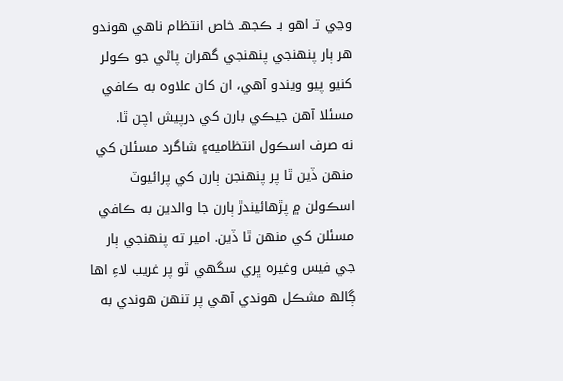وڃي تـ اهو بـ ڪجهـ خاص انتظام ناهي هوندو هر ٻار پنهنجي پنهنجي گھران پاڻي جو ڪولر کنيو پيو ويندو آهي، ان کان علاوه به ڪافي مسئلا آهن جيڪي بارن کي درپيش اچن ٿا.
نه صرف اسڪول انتظاميه۽ شاگرد مسئلن کي منهن ڏين ٿا پر پنهنجن ٻارن کي پرائيوٽ اسڪولن ۾ پڙهائيندڙ ٻارن جا والدين به ڪافي مسئلن کي منهن ٿا ڏين. امير ته پنهنجي ٻار جي فيس وغيره ڀري سگهي ٿو پر غريب لاءِ اها ڳالھ مشڪل هوندي آهي پر تنهن هوندي به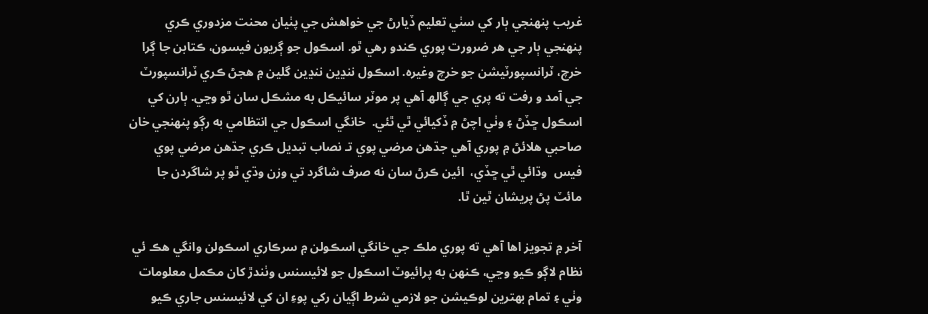غريب پنهنجي ٻار کي سٺي تعليم ڏيارڻ جي خواهش جي پٺيان محنت مزدوري ڪري پنهنجي ٻار جي هر ضرورت پوري ڪندو رهي ٿو. اسڪول جو ڳريون فيسون، ڪتابن جا ڳرا خرچ، ٽرانسپورٽيشن جو خرچ وغيره. اسڪول ننڍين ننڍين گلين ۾ هجڻ ڪري ٽرانسپورٽ جي آمد و رفت ته پري جي ڳالھ آهي پر موٽر سائيڪل به مشڪل سان ٿو وڃي. ٻارن کي اسڪول ڇڏڻ ۽ وٺي اچڻ ۾ ڏکيائي ٿي ٿئي.  خانگي اسڪول جي انتظامي به رڳو پنهنجي خان  صاحبي هلائڻ ۾ پوري آهي جڌهن مرضي پوي تـ نصاب تبديل ڪري جڌهن مرضي پوي فيس  وڌائي ٿي ڇڏي،  ائين ڪرڻ سان نه صرف شاگرد تي وزن وڌي ٿو پر شاگردن جا مائٽ پڻ پريشان ٿين ٿا.

آخر ۾ تجويز اها آهي ته پوري ملڪ جي خانگي اسڪولن ۾ سرڪاري اسڪولن وانگي هڪ ئي نظام لاڳو ڪيو وڃي، ڪنهن به پرائيوٽ اسڪول جو لائيسنس وٺندڙ کان مڪمل معلومات وٺي ۽ تمام بهترين لوڪيشن جو لازمي شرط اڳيان رکي پوءِ ان کي لائيسنس جاري ڪيو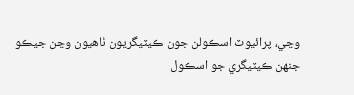وڃي، پرائيوٽ اسڪولن جون ڪيٽيگريون ٺاهيون وڃن جيڪو جنهن ڪيٽيگري جو اسڪول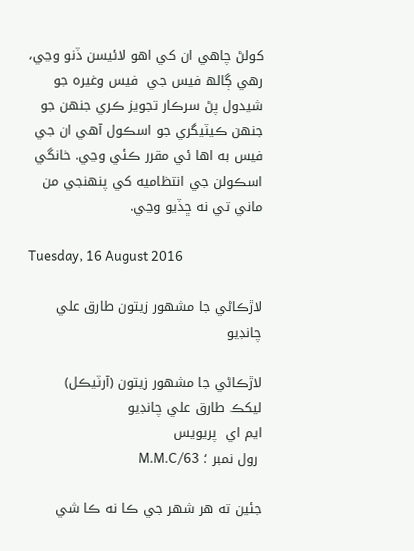کولڻ چاهي ان کي اهو لائيسن ڏنو وڃي، رهي ڳالھ فيس جي  فيس وغيره جو شيدول پڻ سرڪار تجويز ڪري جنهن جو جنهن ڪيٽيگري جو اسڪول آهي ان جي فيس به اها ئي مقرر ڪئي وڃي. خانگي اسڪولن جي انتظاميه کي پنهنجي من ماني تي نه ڇڏيو وڃي.

Tuesday, 16 August 2016

لاڙڪاڻي جا مشهور زيتون طارق علي چانڊيو

لاڙڪاڻي جا مشهور زيتون (آرٽيڪل)
ليکڪ طارق علي چانڊيو
ايم اي  پريويس
 رول نمبر ؛ M.M.C/63

جئين ته هر شهر جي ڪا نه ڪا شي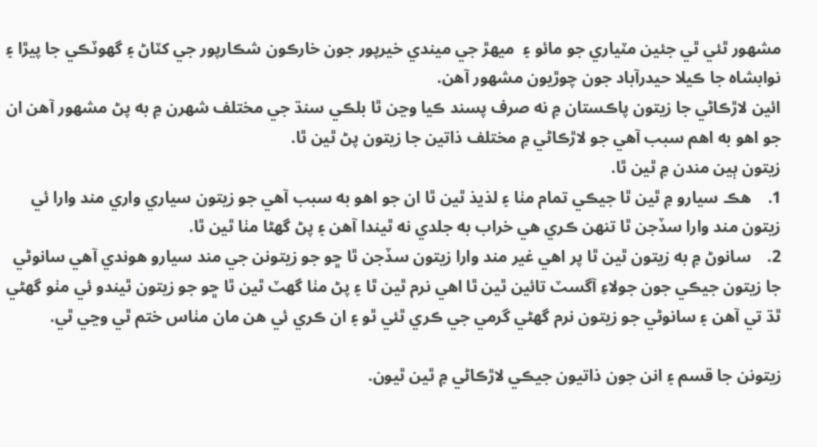مشهور ٿئي ٿي جئين مٽياري جو مائو ۽  ميهڙ جي ميندي خيرپور جون خارڪون شڪارپور جي کٽاڻ ۽ گهوٽڪي جا پيڙا ۽ نوابشاه جا ڪيلا حيدرآباد جون چوڙيون مشهور آهن.
ائين لاڙڪاڻي جا زيتون پاڪستان ۾ نه صرف پسند ڪيا وڃن ٿا بلڪي سنڌ جي مختلف شهرن ۾ به پڻ مشهور آهن ان جو اهو به اهم سبب آهي جو لاڙڪاڻي ۾ مختلف ذاتين جا زيتون پڻ ٿين ٿا.
زيتون ٻين مندن ۾ ٿين ٿا.
1.    هڪ سيارو ۾ ٿين ٿا جيڪي تمام مٺا ۽ لذيذ ٿين ٿا ان جو اهو به سبب آهي جو زيتون سياري واري مند وارا ئي زيتون مند وارا سڏجن ٿا تنهن ڪري هي خراب به جلدي نه ٿيندا آهن ۽ پڻ گهڻا مٺا ٿين ٿا.
2.    سانوڻ ۾ به زيتون ٿين ٿا پر اهي غير مند وارا زيتون سڏجن ٿا ڇو جو زيتونن جي مند سيارو هوندي آهي سانوڻي جا زيتون جيڪي جون جولاءِ آگسٽ تائين ٿين ٿا اهي نرم ٿين ٿا ۽ پڻ مٺا گهٽ ٿين ٿا ڇو جو زيتون ٿيندو ئي مٺو گهڻي ٿڌ تي آهن ۽ سانوڻي جو زيتون نرم گهڻي گرمي جي ڪري ٿئي ٿو ۽ ان ڪري ئي هن مان مٺاس ختم ٿي وڃي ٿي.

زيتونن جا قسم ۽ انن جون ذاتيون جيڪي لاڙڪاڻي ۾ ٿين ٿيون.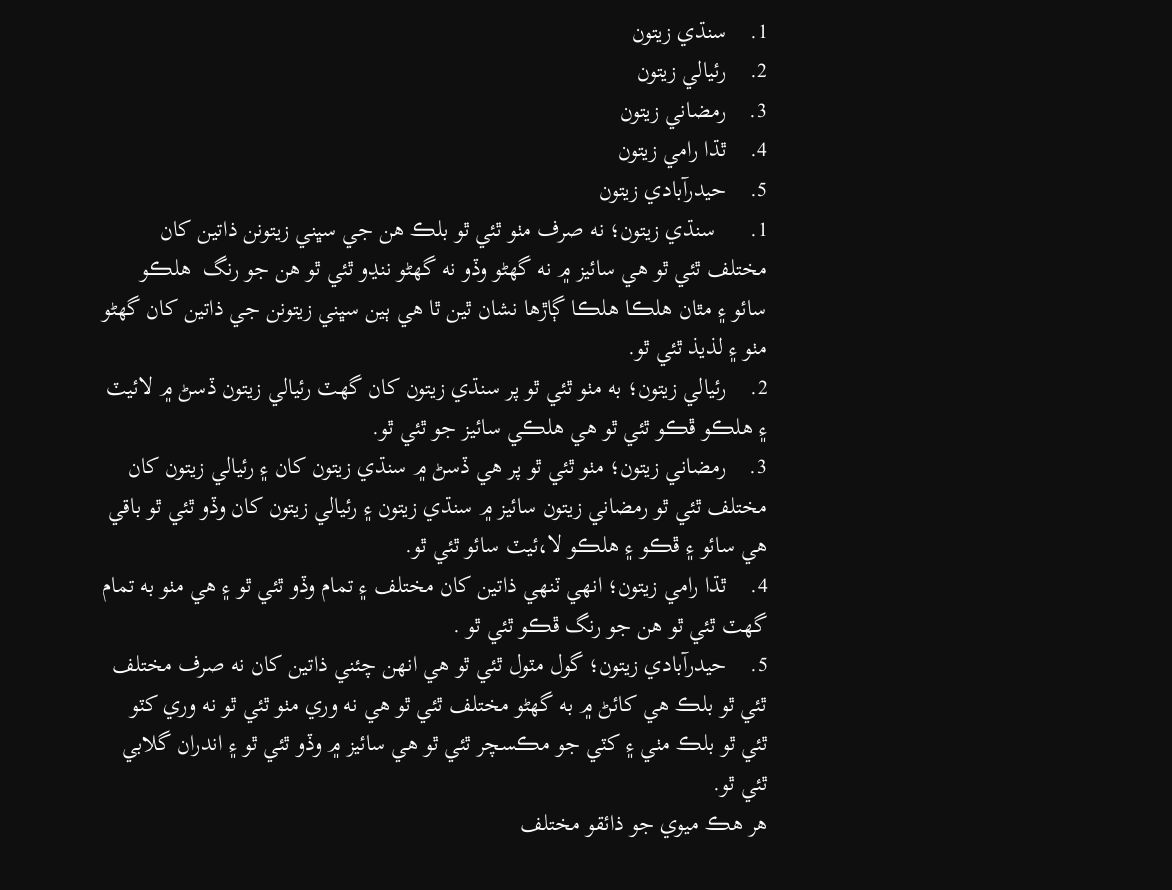1.    سنڌي زيتون
2.    رئيالي زيتون
3.    رمضاني زيتون
4.    ٿڌا رامي زيتون
5.    حيدرآبادي زيتون
1.      سنڌي زيتون؛ نه صرف مٺو ٿئي ٿو بلڪ هن جي سڀني زيتونن ذاتين کان مختلف ٿئي ٿو هي سائيز ۾ نه گهڻو وڏو نه گهڻو ننڍو ٿئي ٿو هن جو رنگ  هلڪو سائو ۽ مٿان هلڪا هلڪا ڳاڙها نشان ٿين ٿا هي ٻين سڀني زيتونن جي ذاتين کان گهڻو مٺو ۽ لذيذ ٿئي ٿو.
2.    رئيالي زيتون؛ به مٺو ٿئي ٿو پر سنڌي زيتون کان گهٽ رئيالي زيتون ڏسڻ ۾ لائيٽ ۽ هلڪو ڦڪو ٿئي ٿو هي هلڪي سائيز جو ٿئي ٿو.
3.    رمضاني زيتون؛ مٺو ٿئي ٿو پر هي ڏسڻ ۾ سنڌي زيتون کان ۽ رئيالي زيتون کان مختلف ٿئي ٿو رمضاني زيتون سائيز ۾ سنڌي زيتون ۽ رئيالي زيتون کان وڏو ٿئي ٿو باقي هي سائو ۽ ڦڪو ۽ هلڪو لا،ئيٽ سائو ٿئي ٿو.
4.    ٿڌا رامي زيتون؛ انهي ٽنهي ذاتين کان مختلف ۽ تمام وڏو ٿئي ٿو ۽ هي مٺو به تمام گهٽ ٿئي ٿو هن جو رنگ ڦڪو ٿئي ٿو .
5.    حيدرآبادي زيتون؛ گول مٽول ٿئي ٿو هي انهن چئني ذاتين کان نه صرف مختلف ٿئي ٿو بلڪ هي کائڻ ۾ به گهڻو مختلف ٿئي ٿو هي نه وري مٺو ٿئي ٿو نه وري کٽو ٿئي ٿو بلڪ مٺي ۽ کٽي جو مڪسچر ٿئي ٿو هي سائيز ۾ وڏو ٿئي ٿو ۽ اندران گلابي ٿئي ٿو.
هر هڪ ميوي جو ذائقو مختلف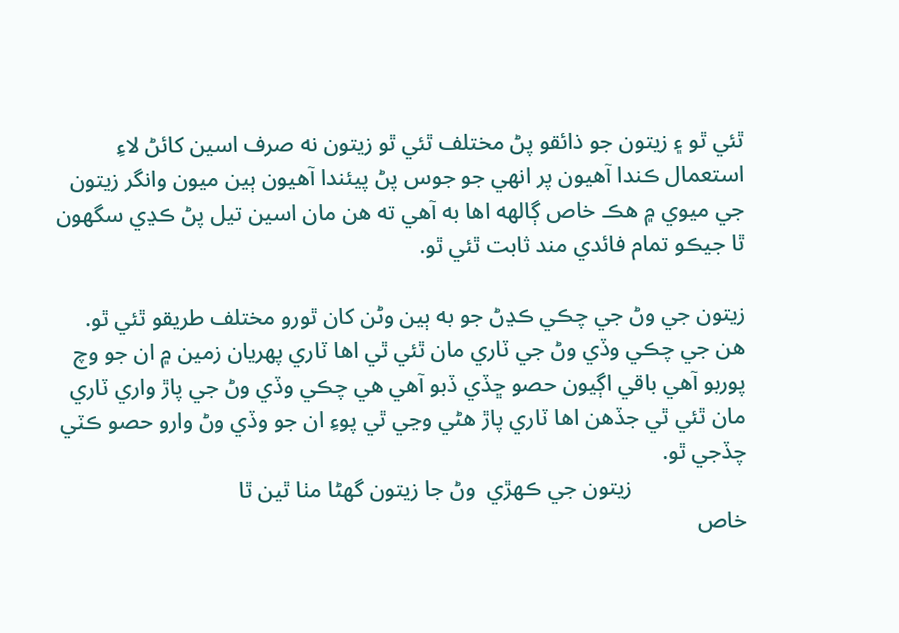ٿئي ٿو ۽ زيتون جو ذائقو پڻ مختلف ٿئي ٿو زيتون نه صرف اسين کائڻ لاءِ استعمال ڪندا آهيون پر انهي جو جوس پڻ پيئندا آهيون ٻين ميون وانگر زيتون جي ميوي ۾ هڪ خاص ڳالهه اها به آهي ته هن مان اسين تيل پڻ ڪڍي سگهون ٿا جيڪو تمام فائدي مند ثابت ٿئي ٿو.

زيتون جي وڻ جي چڪي ڪڍڻ جو به ٻين وڻن کان ٿورو مختلف طريقو ٿئي ٿو. هن جي چڪي وڏي وڻ جي ٽاري مان ٿئي ٿي اها ٽاري پهريان زمين ۾ ان جو وچ پوربو آهي باقي اڳيون حصو ڇڏي ڏبو آهي هي چڪي وڏي وڻ جي پاڙ واري ٽاري مان ٿئي ٿي جڏهن اها ٽاري پاڙ هڻي وڃي ٿي پوءِ ان جو وڏي وڻ وارو حصو ڪٽي چڏجي ٿو.
                    زيتون جي ڪهڙي  وڻ جا زيتون گهڻا مٺا ٿين ٿا
خاص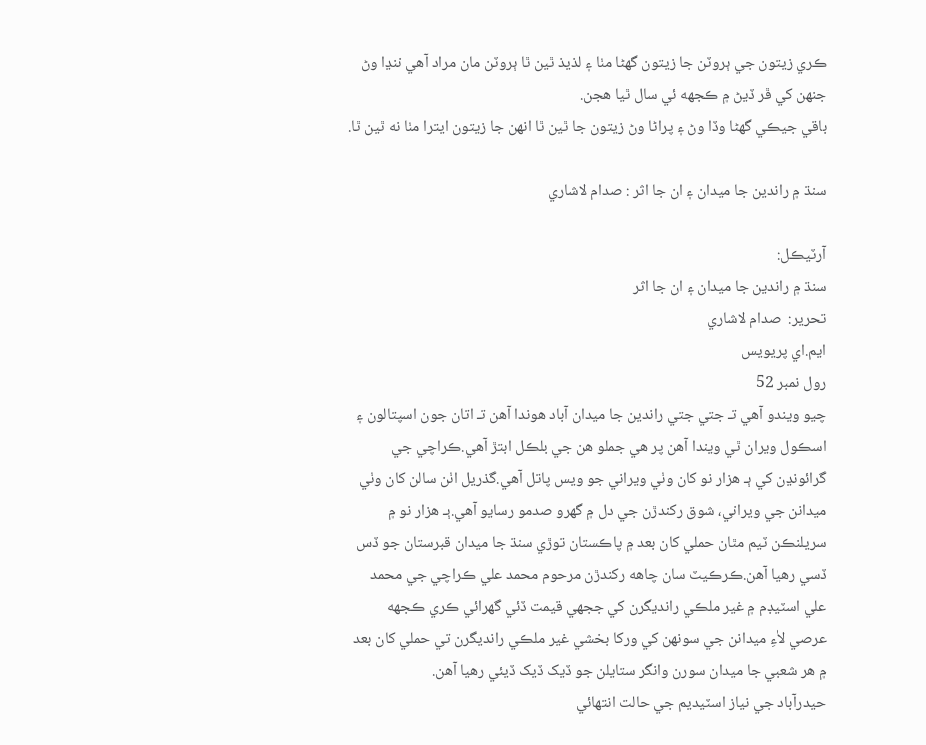ڪري زيتون جي ٻروٽن جا زيتون گهڻا مٺا ۽ لذيذ ٿين ٿا ٻروٽن مان مراد آهي ننڍا وڻ جنهن کي ڦر ڏيڻ ۾ ڪجهه ئي سال ٿيا هجن.
باقي جيڪي گهڻا وڏا وڻ ۽ پراڻا وڻ زيتون جا ٿين ٿا انهن جا زيتون ايترا مٺا نه ٿين ٿا.

سنڌ ۾ راندين جا ميدان ۽ ان جا اثر : صدام لاشاري

آرٽيڪل:
سنڌ ۾ راندين جا ميدان ۽ ان جا اثر
تحرير:  صدام لاشاري
ايم.اي پريويس
رول نمبر 52
چيو ويندو آهي تـ جتي جتي راندين جا ميدان آباد هوندا آهن تـ اتان جون اسپتالون ۽ اسڪول ويران ٿي ويندا آهن پر هي جملو هن جي بلڪل ابتڙ آهي.ڪراچي جي گرائونڍن کي ٻـ هزار نو کان وٺي ويراني جو ويس پاتل آهي.گذريل اٺن سالن کان وٺي ميدانن جي ويراني، شوق رکندڙن جي دل ۾ گهرو صدمو رسايو آهي.ٻـ هزار نو ۾ سريلنڪن ٽيم مٿان حملي کان بعد ۾ پاڪستان توڙي سنڌ جا ميدان قبرستان جو ڏس ڏسي رهيا آهن.ڪرڪيٽ سان چاهه رکندڙن مرحوم محمد علي ڪراچي جي محمد علي اسٽيڊم ۾ غير ملڪي رانديگرن کي ججهي قيمت ڏئي گهرائي ڪري ڪجهه عرصي لاٰءِ ميدانن جي سونهن کي ورکا بخشي غير ملڪي رانديگرن تي حملي کان بعد ۾ هر شعبي جا ميدان سورن وانگر ستايلن جو ڏيک ڏيک ڏيئي رهيا آهن.
حيدرآباد جي نياز اسٽيديم جي حالت انتهائي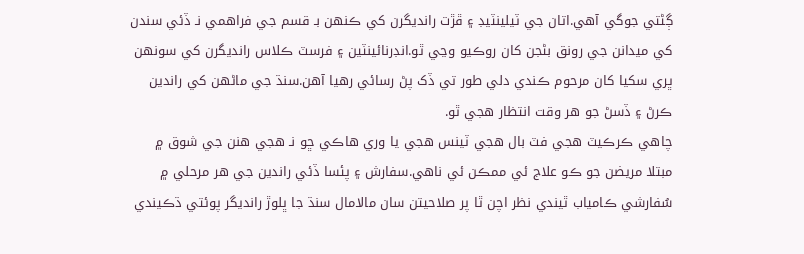ڳڻتي جوگي آهي.اتان جي ٽيلينٽيڊ ۽ ڦڙت رانديگرن کي ڪنهن بـ قسم جي فراهمي نـ ڏئي سندن کي ميدانن جي رونق بڻجن کان روڪيو وڃي ٿو.انڊرنائينٽين ۽ فرسٽ ڪلاس رانديگرن کي سونهن ڀري سکيا کان مرحوم ڪندي دلي طور تي ڏک پڻ رسائي رهيا آهن.سنڌ جي ماڻهن کي راندين ڪرڻ ۽ ڏسڻ جو هر وقت انتظار هجي ٿو.
چاهي ڪرڪيٽ هجي فٽ بال هجي ٽينس هجي يا وري هاڪي ڇو نـ هجي هنن جي شوق ۾ مبتلا مريضن جو ڪو علاج ئي ممڪن ئي ناهي.سفارش ۽ پئسا ڏئي راندين جي هر مرحلي ۾ سُفارشي ڪامياب ٿيندي نظر اچن ٿا پر صلاحيتن سان مالامال سنڌ جا ڀلوڙ رانديگر پوئتي ڌڪيندي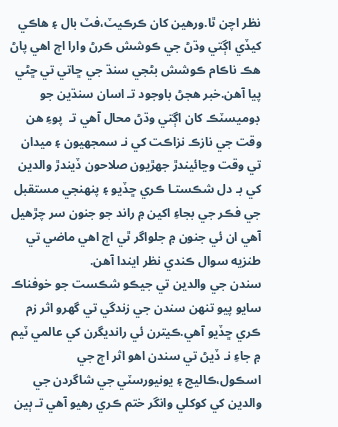نظر اچن ٿا.ورهين کان ڪرڪيٽ،فٽ بال ۽ هاڪي کيڏي اڳتي وڌڻ جي ڪوشش ڪرڻ وارا اڄ اهي پاڻ هڪ ناڪام ڪوشش بڻجي سنڌ جي ڇاتي تي ڇڻي پيا آهن.خبر هجڻ باوجود تـ اسان سنڌين جو ڊوميسٽڪ کان اڳتي وڌڻ محال آهي تـ  پوءِ هن وقت جي نازڪ نزاڪت کي نـ سمجهيون ۽ ميدان تي وقت وڃائيندڙ جهڙيون صلاحون ڏيندڙ والدين کي بـ دل شڪستـا ڪري ڇڏيو ۽ پنهنجي مستقبل جي فڪر جي بجاءِ اکين ۾ راند جو جنون سر چڙهيل آهي ان ئي جنون ۾ جلواگر ٿي اڄ اهي ماضي تي طنزيه سوال ڪندي نظر ايندا آهن.
سندن جي والدين تي جيڪو شڪست جو خوفناڪ سايو پيو تنهن سندن جي زندگي تي گهرو اثر زم ڪري ڇڏيو آهي.ڪيترن ئي رانديگرن کي عالمي ٽيم ۾ جاءِ نـ ڏيڻ تي سندن اهو اثر اڄ جي اسڪول،ڪاليج ۽ يونيورسٽي جي شاگردن جي والدين کي کوکلي وانگر ختم ڪري رهيو آهي تـ ٻين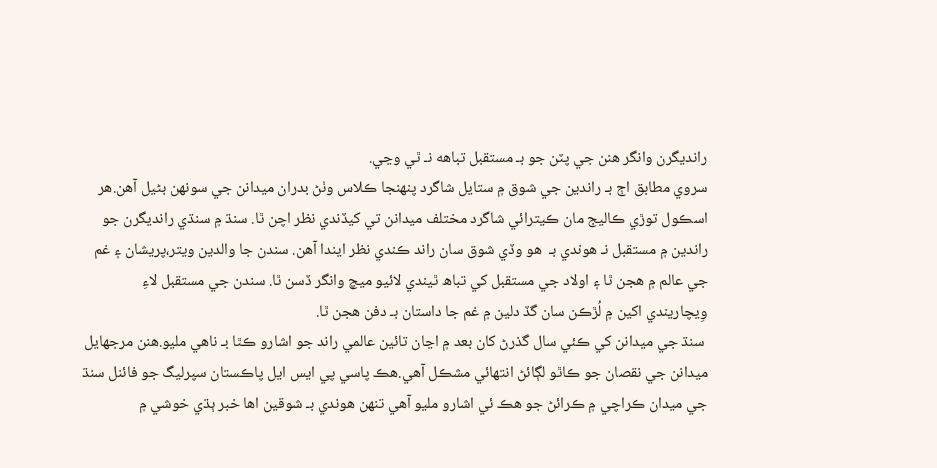رانديگرن وانگر هنن جي پٽن جو بـ مستقبل تباهه نـ ٿي وڃي.
سروي مطابق اڄ بـ راندين جي شوق ۾ ستايل شاگرد پنهنجا ڪلاس وٺڻ بدران ميدانن جي سونهن بڻيل آهن.هر اسڪول توڙي ڪاليج مان ڪيترائي شاگرد مختلف ميدانن تي کيڏندي نظر اچن ٿا. سنڌ ۾ سنڌي رانديگرن جو راندين ۾ مستقبل نـ هوندي بـ  هو وڏي شوق سان راند ڪندي نظر ايندا آهن. سندن جا والدين ويتر،پريشان ۽ غم جي عالم ۾ هجن ٿا ۽ اولاد جي مستقبل کي تباھ ٿيندي لائيو ميچ وانگر ڏسن ٿا. سندن جي مستقبل لاءِ وِيچاريندي اکين ۾ لُڙڪن سان گڏ دلين ۾ غم جا داستان بـ دفن هجن ٿا.
 سنڌ جي ميدانن کي ڪئي سال گذرڻ کان بعد ۾ اڃان تائين عالمي راند جو اشارو ڪٿا بـ ناهي مليو.هنن مرجھايل ميدانن جي نقصان جو ڪاٿو لڳائڻ انتهائي مشڪل آهي.ھڪ پاسي پي ايس ايل پاڪستان سپرليگ جو فائنل سنڌ جي ميدان ڪراچي ۾ ڪرائڻ جو هڪ ئي اشارو مليو آهي تنهن هوندي بـ شوقين اها خبر ٻڌي خوشي ۾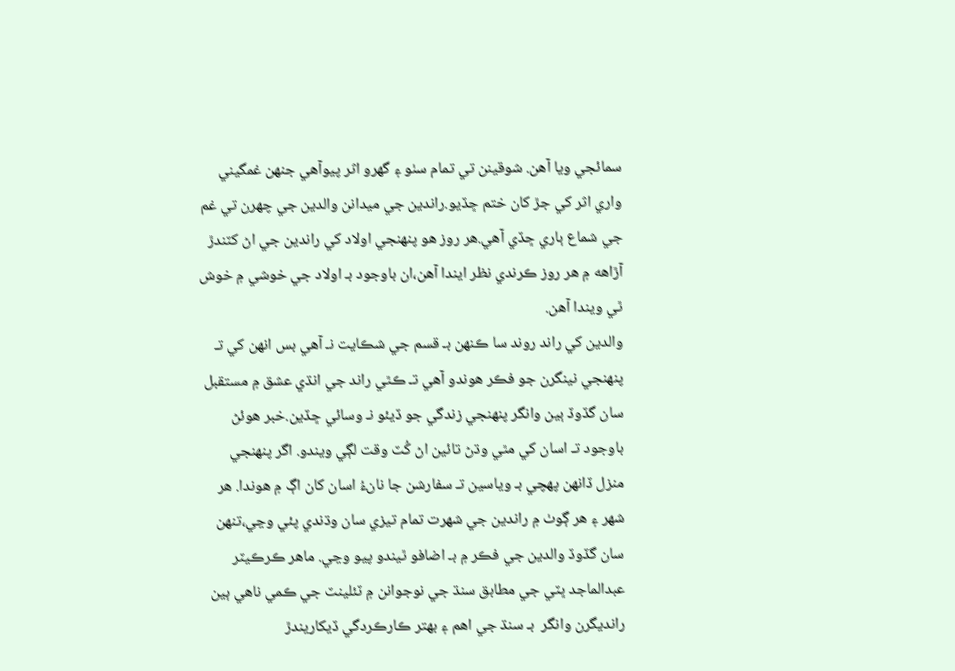سمائجي ويا آهن. شوقينن تي تمام سٺو ۽ گهرو اثر پيوآهي جنهن غمگيني واري اثر کي جڙ کان ختم ڇڏيو.راندين جي ميدانن والدين جي چهرن تي غم جي شماع ٻاري ڇڏي آهي.هر روز هو پنهنجي اولاد کي راندين جي اڻ کٽندڙ آڙاهه ۾ هر روز ڪرندي نظر ايندا آهن،ان باوجود بـ اولاد جي خوشي ۾ خوش ٿي ويندا آهن.
والدين کي راند روند سا ڪنهن بـ قسم جي شڪايت نـ آهي بس انهن کي تـ پنهنجي نينگرن جو فڪر هوندو آهي تـ ڪٿي راند جي انڌي عشق ۾ مستقبل سان گڏوڏ ٻين وانگر پنهنجي زندگي جو ڏيئو نـ وسائي ڇڏين.خبر هوئڻ  باوجود تـ اسان کي مٿي وڌڻ تائين اڻ کُٽ وقت لڳي ويندو. اگر پنهنجي منزل ڏانهن پهچي بـ وياسين تـ سفارشن جا نانءُ اسان کان اڳ ۾ هوندا. هر شهر ۽ هر ڳوٺ ۾ راندين جي شهرت تمام تيزي سان وڌندي پئي وڃي،تنهن سان گڏوڏ والدين جي فڪر ۾ بـ اضافو ٿيندو پيو وڃي. ماهر ڪرڪيٽر عبدالماجد ڀٽي جي مطابق سنڌ جي نوجوانن ۾ ٽئلينٽ جي ڪمي ناهي ٻين رانديگرن وانگر  بـ سنڌ جي اهم ۽ بهتر ڪارڪردگي ڏيکاريندڙ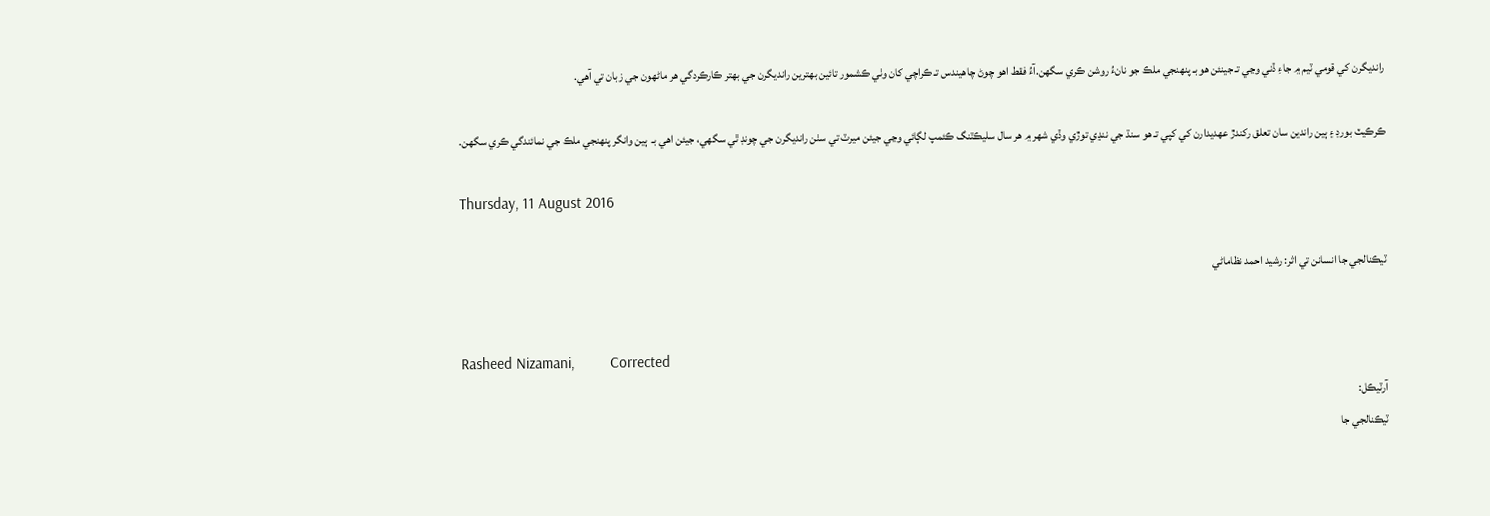رانديگرن کي قومي ٽيم ۾ جاءِ ڏني وڃي تـ جينئن هو بـ پنهنجي ملڪ جو نانءُ روشن ڪري سگهن.آءُ فقط اهو چوڻ چاهيندس تـ ڪراچي کان وٺي ڪشمور تائين بهترين رانديگرن جي بهتر ڪارڪردگي هر ماڻهون جي زبان تي آهي.

ڪرڪيٽ بورڊ ۽ ٻين راندين سان تعلق رکندڙ عهديدارن کي کپي تـ هو سنڌ جي ننڍي توڙي وڏي شهر ۾ هر سال سليڪٽنگ ڪئمپ لڳائي وڃي جيئن ميرٽ تي سٺن رانديگرن جي چونڊ ٿي سگھي، جيئن اهي بـ  ٻين وانگر پنهنجي ملڪ جي نمائندگي ڪري سگهن.

Thursday, 11 August 2016

ٽيڪنالجي جا انسانن تي اثر: رشيد احمد نظاماڻي


Rasheed Nizamani,         Corrected
آرٽيڪل:
ٽيڪنالجي جا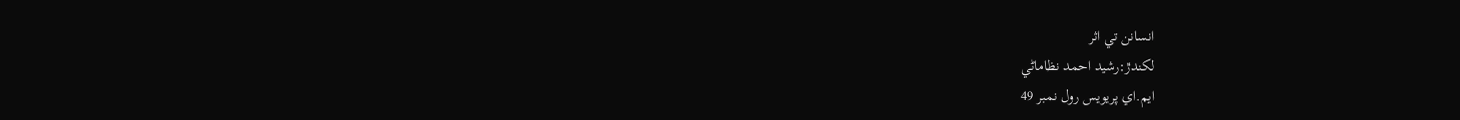انسانن تي اثر
لکندڙ:رشيد احمد نظاماڻي
ايم.اي پريويس رول نمبر 49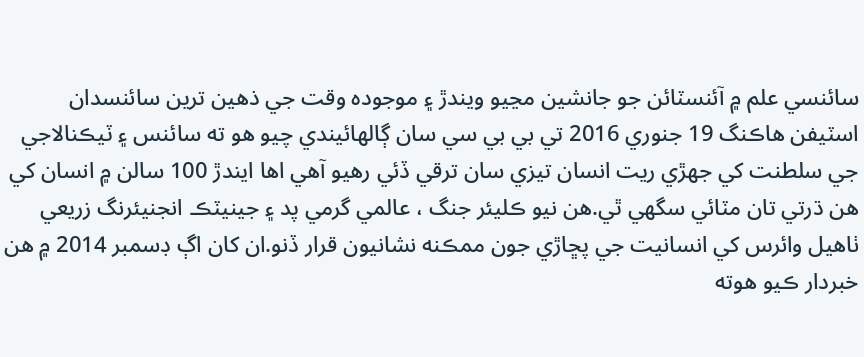سائنسي علم ۾ آئنسٽائن جو جانشين مڃيو ويندڙ ۽ موجوده وقت جي ذهين ترين سائنسدان اسٽيفن هاڪنگ 19 جنوري 2016 تي بي بي سي سان ڳالهائيندي چيو هو ته سائنس ۽ ٽيڪنالاجي جي سلطنت کي جهڙي ريت انسان تيزي سان ترقي ڏئي رهيو آهي اها ايندڙ 100 سالن ۾ انسان کي هن ڌرتي تان مٽائي سگهي ٿي.هن نيو ڪليئر جنگ ، عالمي گرمي پد ۽ جينيٽڪ انجنيئرنگ زريعي ٺاهيل وائرس کي انسانيت جي پڇاڙي جون ممڪنه نشانيون قرار ڏنو.ان کان اڳ ڊسمبر 2014 ۾ هن خبردار ڪيو هوته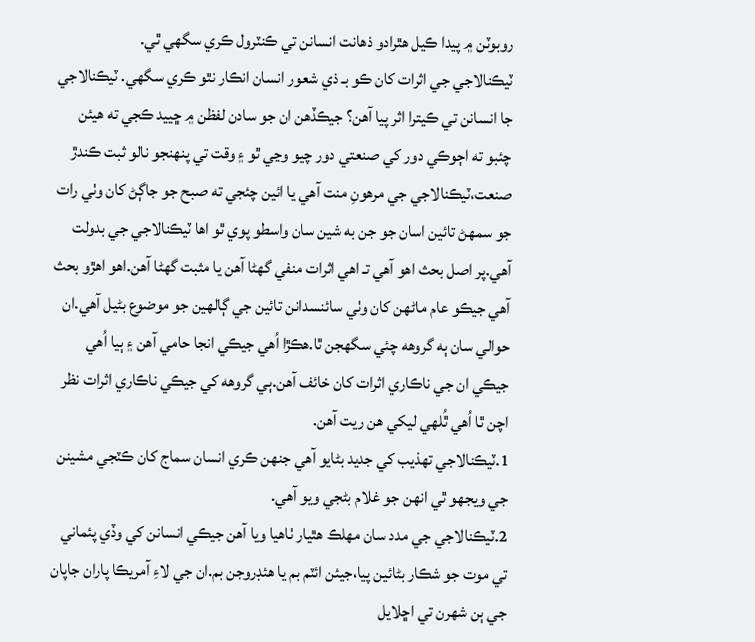روبوٽن ۾ پيدا ڪيل هٿرادو ذهانت انسانن تي ڪنٽرول ڪري سگهي ٿي.
ٽيڪنالاجي جي اثرات کان ڪو بـ ذي شعور انسان انڪار نٿو ڪري سگهي. ٽيڪنالاجي جا انسانن تي ڪيترا اثر پيا آهن؟ جيڪڏهن ان جو سادن لفظن ۾ ڇييد ڪجي ته هيئن چئبو ته اڄوڪي دور کي صنعتي دور چيو وڃي ٿو ۽ وقت تي پنهنجو نالو ثبت ڪندڙ صنعت،ٽيڪنالاجي جي مرهونِ منت آهي يا ائين چئجي ته صبح جو جاڳڻ کان وٺي رات جو سمهڻ تائين اسان جو جن به شين سان واسطو پوي ٿو اها ٽيڪنالاجي جي بدولت آهي.پر اصل بحث اهو آهي تـ اهي اثرات منفي گھڻا آهن يا مثبت گھڻا آهن.اهو اهڙو بحث آهي جيڪو عام ماڻهن کان وٺي سائنسدانن تائين جي ڳالهين جو موضوع بڻيل آهي.ان حوالي سان ٻه گروهه چئي سگھجن ٿا.هڪڙا اُهي جيڪي انجا حامي آهن ۽ ٻيا اُهي جيڪي ان جي ناڪاري اثرات کان خائف آهن.ٻي گروهه کي جيڪي ناڪاري اثرات نظر اچن ٿا اُهي ٿُلهي ليکي هن ريت آهن.
1.ٽيڪنالاجي تهذيب کي جديد بڻايو آهي جنهن ڪري انسان سماج کان ڪٽجي مشينن جي ويجهو ٿي انهن جو غلام بڻجي ويو آهي.
2.ٽيڪنالاجي جي مدد سان مهلڪ هٿيار ٺاهيا ويا آهن جيڪي انسانن کي وڏي پئماني تي موت جو شڪار بڻائين پيا،جيئن ائٽم بم يا هئڊروجن بم.ان جي لاءِ آمريڪا پاران جاپان جي ٻن شهرن تي اڇلايل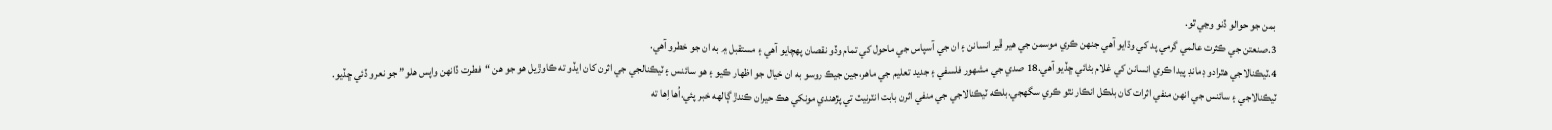بمن جو حوالو ڏنو وڃي ٿو.
3.صنعتن جي ڪثرت عالمي گرمي پد کي وڌايو آهي جنهن ڪري موسمن جي هير ڦير انسانن ۽ ان جي آسپاس جي ماحول کي تمام وڏو نقصان پهچايو آهي ۽ مستقبل ۾ به ان جو خطرو آهي.
4.ٽيڪنالاجي هٿرادو ڊمانڊ پيدا ڪري انسانن کي غلام بڻائي ڇڏيو آهي.18 صدي جي مشهور فلسفي ۽ جديد تعليم جي ماهر،جين جيڪ روسو به ان خيال جو اظهار ڪيو ۽ هو سائنس ۽ ٽيڪنالجي جي اثرن کان ايڏو ته ڪاوڙيل هو جو هن “فطرت ڏانهن واپس هلو” جو نعرو ڏئي ڇڏيو.
ٽيڪنالاجي ۽ سائنس جي انهن منفي اثرات کان بلڪل انڪار نٿو ڪري سگھجي.بلڪه ٽيڪنالاجي جي منفي اثرن بابت انٽرنيٽ تي پڙهندي مونکي هڪ حيران ڪندڙ ڳالهه خبر پئي.اُها اِها ته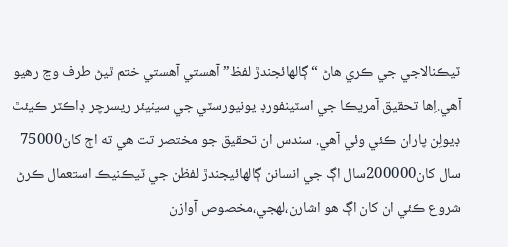ٽيڪنالاجي جي ڪري هاڻ “ڳالهائجندڙ لفظ” آهستي آهستي ختم ٿيڻ طرف وڃ رهيو آهي.اِها تحقيق آمريڪا جي اسٽينفورڊ يونيورسٽي جي سينيئر ريسرچر ڊاڪٽر ڪيئٿ ڊيولِن پاران ڪئي وئي آهي. سندس ان تحقيق جو مختصر تت هي ته اڄ کان75000 سال کان200000سال اڳ جي انسانن ڳالهائيجندڙ لفظن جي ٽيڪنيڪ استعمال ڪرڻ شروع ڪئي ان کان اڳ هو اشارن،لهجي،مخصوص آوازن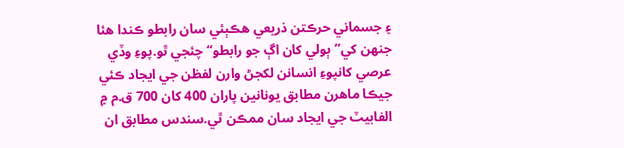۽ جسماني حرڪتن ذريعي هڪٻئي سان رابطو ڪندا هئا جنهن کي”ٻولي کان اڳ جو رابطو“ چئجي ٿو.پوءِ وڏي عرصي کانپوءِ انسانن لکجڻ وارن لفظن جي ايجاد ڪئي جيڪا ماهرن مطابق يونانين پاران 400 کان 700 ق.م ۾ الفابيٽ جي ايجاد سان ممڪن ٿي.سندس مطابق ان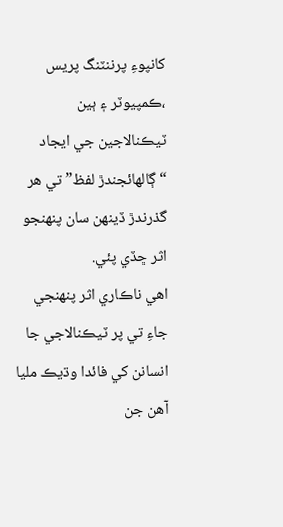کانپوءِ پرننٽنگ پريس ،ڪمپيوٽر ۽ ٻين ٽيڪنالاجين جي ايجاد “ڳالهائجندڙ لفظ” تي هر گذرندڙ ڏينهن سان پنهنجو اثر ڇڏي پئي.
اهي ناڪاري اثر پنهنجي جاءِ تي پر ٽيڪنالاجي جا انسانن کي فائدا وڌيڪ مليا آهن جن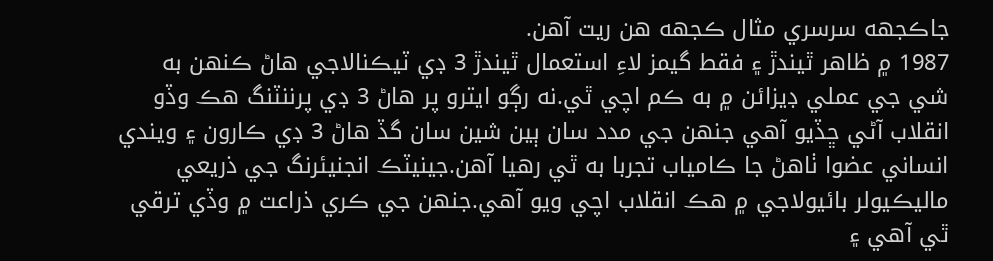جاڪجهه سرسري مثال ڪجهه هن ريت آهن.
1987 ۾ ظاهر ٿيندڙ ۽ فقط گيمز لاءِ استعمال ٿيندڙ 3 ڊي ٽيڪنالاجي هاڻ ڪنهن به شي جي عملي ڊيزائن ۾ به ڪم اچي ٿي.نه رڳو ايترو پر هاڻ 3 ڊي پرننٽنگ هڪ وڏو انقلاب آڻي ڇڏيو آهي جنهن جي مدد سان ٻين شين سان گڏ هاڻ 3 ڊي ڪارون ۽ ويندي انساني عضوا ٺاهڻ جا ڪامياب تجربا به ٿي رهيا آهن.جينيٽڪ انجنيئرنگ جي ذريعي ماليڪيولر بائيولاجي ۾ هڪ انقلاب اچي ويو آهي.جنهن جي ڪري ذراعت ۾ وڏي ترقي ٿي آهي ۽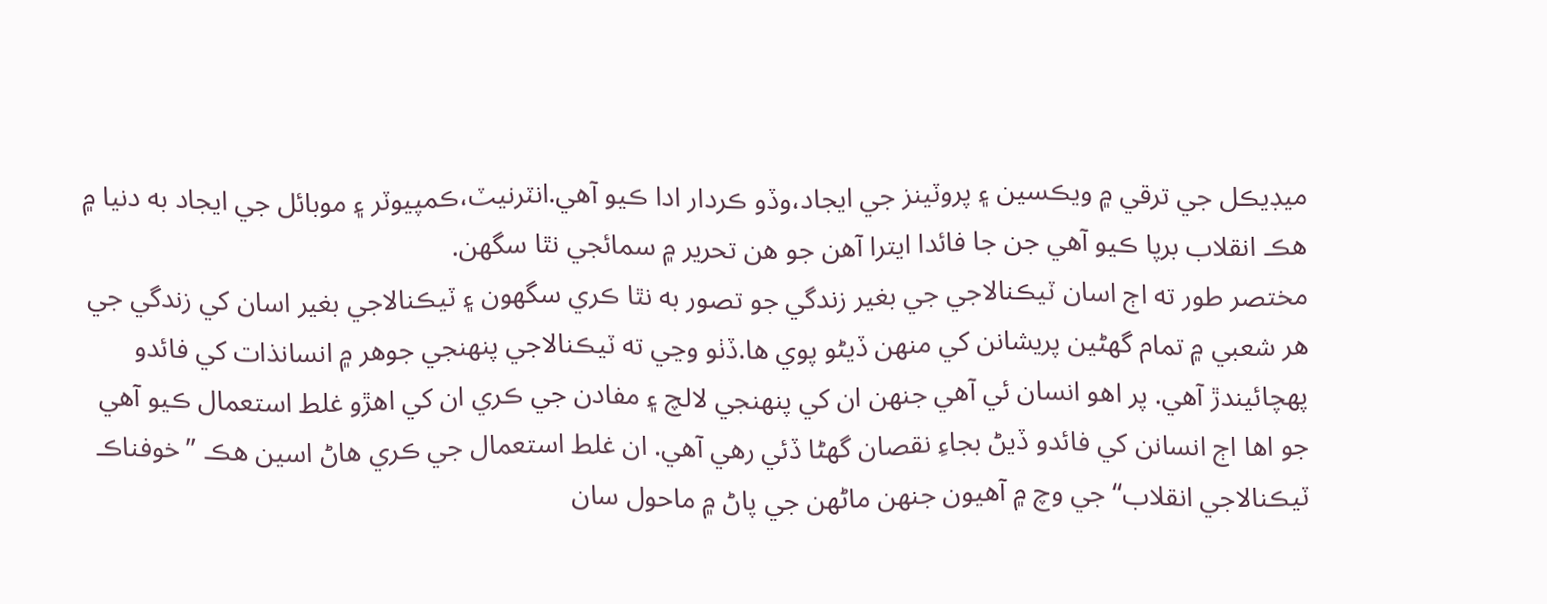ميڊيڪل جي ترقي ۾ ويڪسين ۽ پروٽينز جي ايجاد،وڏو ڪردار ادا ڪيو آهي.انٽرنيٽ،ڪمپيوٽر ۽ موبائل جي ايجاد به دنيا ۾ هڪ انقلاب برپا ڪيو آهي جن جا فائدا ايترا آهن جو هن تحرير ۾ سمائجي نٿا سگھن.
مختصر طور ته اڄ اسان ٽيڪنالاجي جي بغير زندگي جو تصور به نٿا ڪري سگھون ۽ ٽيڪنالاجي بغير اسان کي زندگي جي هر شعبي ۾ تمام گھڻين پريشانن کي منهن ڏيڻو پوي ها.ڏٺو وڃي ته ٽيڪنالاجي پنهنجي جوهر ۾ انسانذات کي فائدو پهچائيندڙ آهي. پر اهو انسان ئي آهي جنهن ان کي پنهنجي لالچ ۽ مفادن جي ڪري ان کي اهڙو غلط استعمال ڪيو آهي جو اها اڄ انسانن کي فائدو ڏيڻ بجاءِ نقصان گھڻا ڏئي رهي آهي. ان غلط استعمال جي ڪري هاڻ اسين هڪ ”خوفناڪ ٽيڪنالاجي انقلاب“ جي وچ ۾ آهيون جنهن ماڻهن جي پاڻ ۾ ماحول سان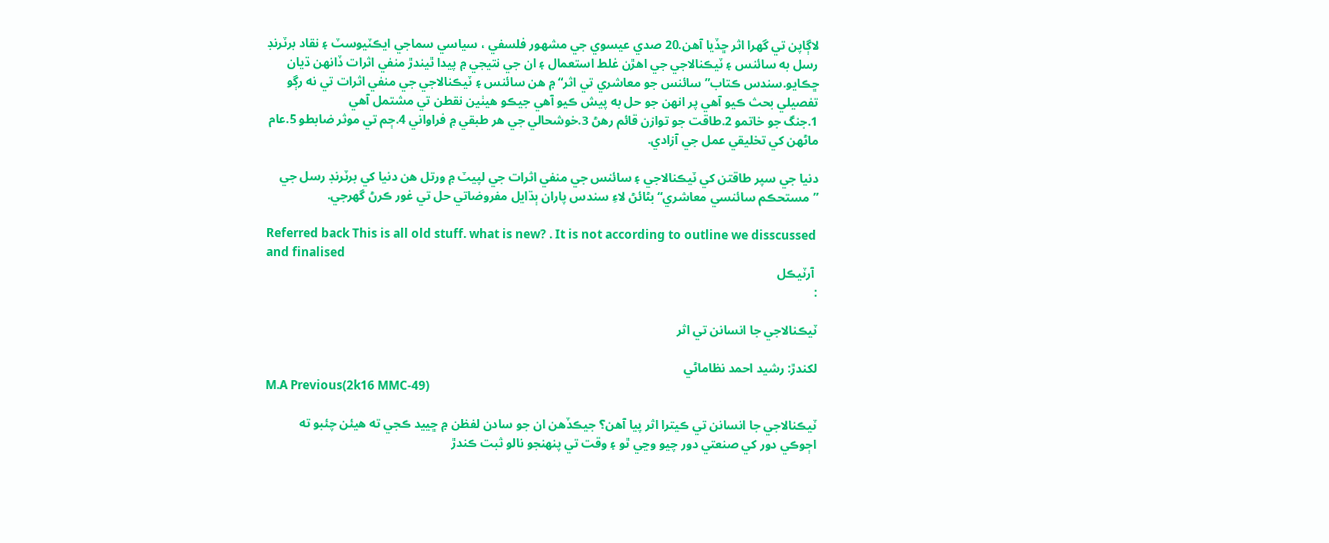لاڳاپن تي گھرا اثر ڇڏيا آهن.20 صدي عيسوي جي مشهور فلسفي ، سياسي سماجي ايڪٽيوسٽ ۽ نقاد برٽرنڊ رسل به سائنس ۽ ٽيڪنالاجي جي اهڙن غلط استعمال ۽ ان جي نتيجي ۾ پيدا ٿيندڙ منفي اثرات ڏانهن ڌيان ڇڪايو.سندس ڪتاب”سائنس جو معاشري تي اثر“ ۾ هن سائنس ۽ ٽيڪنالاجي جي منفي اثرات تي نه رڳو تفصيلي بحث ڪيو آهي پر انهن جو حل به پيش ڪيو آهي جيڪو هيٺين نقطن تي مشتمل آهي
1.جنگ جو خاتمو 2.طاقت جو توازن قائم رهڻ 3.خوشحالي جي هر طبقي ۾ فراواني 4.ڄم تي موثر ضابطو 5.عام ماڻهن کي تخليقي عمل جي آزادي.

دنيا جي سپر طاقتن کي ٽيڪنالاجي ۽ سائنس جي منفي اثرات جي لپيٽ ۾ ورتل هن دنيا کي برٽرنڊ رسل جي ”مستحڪم سائنسي معاشري“ بڻائڻ لاءِ سندس پاران ٻڌايل مفروضاتي حل تي غور ڪرڻ گھرجي.

Referred back This is all old stuff. what is new? . It is not according to outline we disscussed and finalised
 آرٽيڪل
:

ٽيڪنالاجي جا انسانن تي اثر

لکندڙ: رشيد احمد نظاماڻي
M.A Previous(2k16 MMC-49)

ٽيڪنالاجي جا انسانن تي ڪيترا اثر پيا آهن؟ جيڪڏهن ان جو سادن لفظن ۾ ڇييد ڪجي ته هيئن چئبو ته اڄوڪي دور کي صنعتي دور چيو وڃي ٿو ۽ وقت تي پنهنجو نالو ثبت ڪندڙ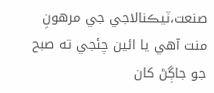صنعت،ٽيڪنالاجي جي مرهونِ منت آهي يا ائين چئجي ته صبح جو جاڳڻ کان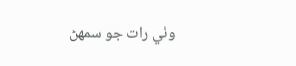وٺي رات جو سمهڻ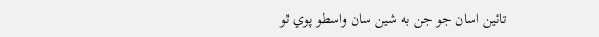تائين اسان جو جن به شين سان واسطو پوي ٿو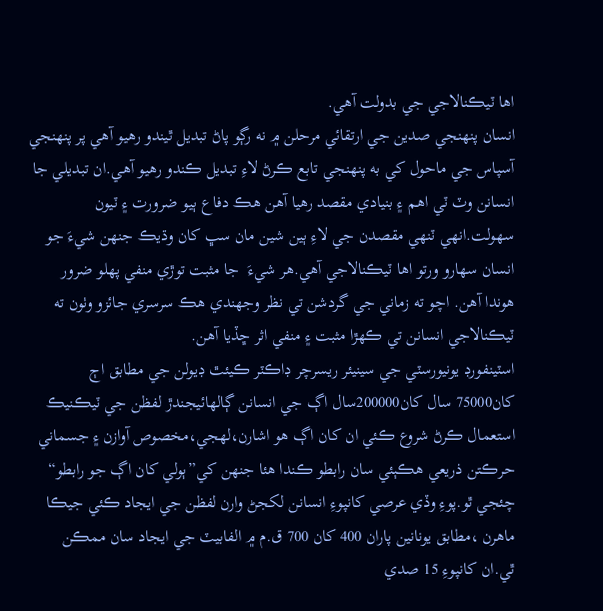اها ٽيڪنالاجي جي بدولت آهي.
انسان پنهنجي صدين جي ارتقائي مرحلن ۾ نه رڳو پاڻ تبديل ٿيندو رهيو آهي پر پنهنجي آسپاس جي ماحول کي به پنهنجي تابع ڪرڻ لاءِ تبديل ڪندو رهيو آهي.ان تبديلي جا انسانن وٽ ٽي اهم ۽ بنيادي مقصد رهيا آهن هڪ دفاع ٻيو ضرورت ۽ ٽيون سهولت.انهي ٽنهي مقصدن جي لاءِ ٻين شين مان سڀ کان وڌيڪ جنهن شيءَ جو انسان سهارو ورتو اها ٽيڪنالاجي آهي.هر شيءَ  جا مثبت توڙي منفي پهلو ضرور هوندا آهن. اچو ته زماني جي گردشن تي نظر وجهندي هڪ سرسري جائزو وٺون ته ٽيڪنالاجي انسانن تي ڪهڙا مثبت ۽ منفي اثر ڇڏيا آهن.
اسٽينفورڊ يونيورسٽي جي سينيئر ريسرچر ڊاڪٽر ڪيئٿ ڊيولن جي مطابق اڄ کان75000 سال کان200000سال اڳ جي انسانن ڳالهائيجندڙ لفظن جي ٽيڪنيڪ استعمال ڪرڻ شروع ڪئي ان کان اڳ هو اشارن،لهجي،مخصوص آوازن ۽ جسماني حرڪتن ذريعي هڪٻئي سان رابطو ڪندا هئا جنهن کي”ٻولي کان اڳ جو رابطو“ چئجي ٿو.پوءِ وڏي عرصي کانپوءِ انسانن لکجڻ وارن لفظن جي ايجاد ڪئي جيڪا ماهرن ،مطابق يونانين پاران 400 کان 700 ق.م ۾ الفابيٽ جي ايجاد سان ممڪن ٿي.ان کانپوءِ 15 صدي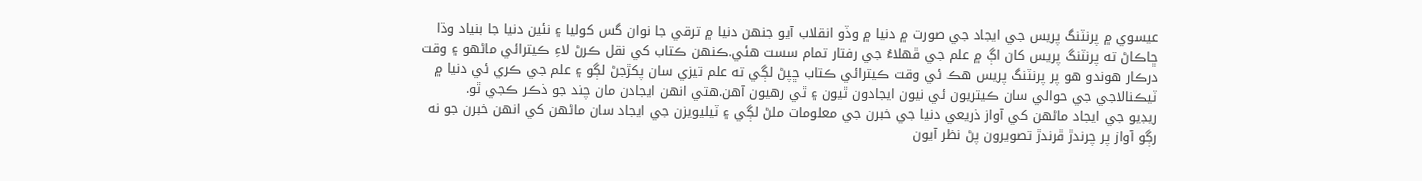عيسوي ۾ پرنٽنگ پريس جي ايجاد جي صورت ۾ دنيا ۾ وڏو انقلاب آيو جنهن دنيا ۾ ترقي جا نوان گس کوليا ۽ نئين دنيا جا بنياد وڌا ڇاڪاڻ ته پرنٽنگ پريس کان اڳ ۾ علم جي ڦهلاءُ جي رفتار تمام سست هئي.ڪنهن ڪتاب کي نقل ڪرڻ لاءِ ڪيترائي ماڻهو ۽ وقت درڪار هوندو هو پر پرنٽنگ پريس هڪ ئي وقت ڪيترائي ڪتاب ڇپڻ لڳي ته علم تيزي سان پکڙجڻ لڳو ۽ علم جي ڪري ئي دنيا ۾ ٽيڪنالاجي جي حوالي سان ڪيتريون ئي نيون ايجادون ٿيون ۽ ٿي رهيون آهن.هتي انهن ايجادن مان چند جو ذڪر ڪجي ٿو.
ريڊيو جي ايجاد ماڻهن کي آواز ذريعي دنيا جي خبرن جي معلومات ملڻ لڳي ۽ ٽيليويزن جي ايجاد سان ماڻهن کي انهن خبرن جو نه رڳو آواز پر چرندڙ ڦرندڙ تصويرون پڻ نظر آيون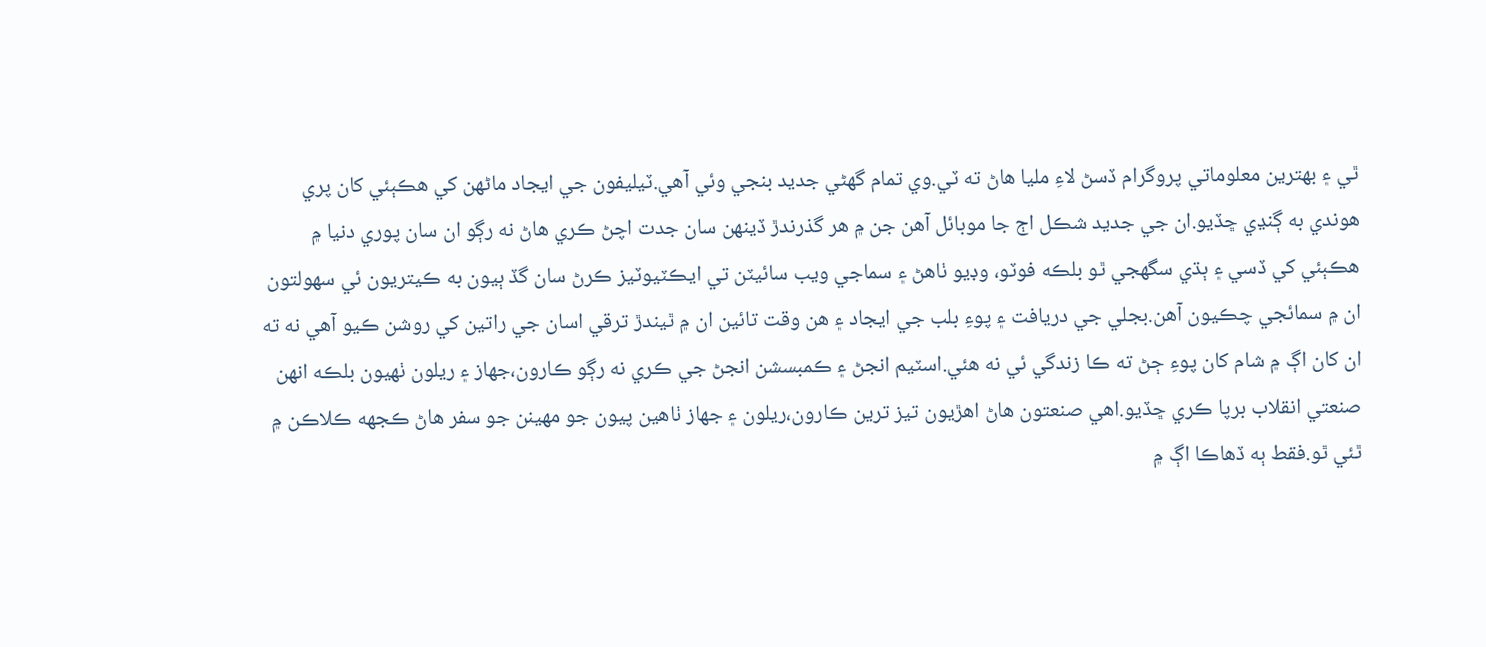ٿي ۽ بهترين معلوماتي پروگرام ڏسڻ لاءِ مليا هاڻ ته ٽي.وي تمام گھڻي جديد بنجي وئي آهي.ٽيليفون جي ايجاد ماڻهن کي هڪٻئي کان پري هوندي به ڳنڍي ڇڏيو.ان جي جديد شڪل اڄ جا موبائل آهن جن ۾ هر گذرندڙ ڏينهن سان جدت اچڻ ڪري هاڻ نه رڳو ان سان پوري دنيا ۾ هڪٻئي کي ڏسي ۽ ٻڌي سگھجي ٿو بلڪه فوٽو، وڊيو ٺاهڻ ۽ سماجي ويب سائيٽن تي ايڪٽيوٽيز ڪرڻ سان گڏ ٻيون به ڪيتريون ئي سهولتون ان ۾ سمائجي چڪيون آهن.بجلي جي دريافت ۽ پوءِ بلب جي ايجاد ۽ هن وقت تائين ان ۾ ٿيندڙ ترقي اسان جي راتين کي روشن ڪيو آهي نه ته ان کان اڳ ۾ شام کان پوءِ ڄڻ ته ڪا زندگي ئي نه هئي.اسٽيم انجڻ ۽ ڪمبسشن انجڻ جي ڪري نه رڳو ڪارون،جهاز ۽ ريلون ٺهيون بلڪه انهن صنعتي انقلاب برپا ڪري ڇڏيو.اهي صنعتون هاڻ اهڙيون تيز ترين ڪارون،ريلون ۽ جهاز ٺاهين پيون جو مهينن جو سفر هاڻ ڪجهه ڪلاڪن ۾ ٿئي ٿو.فقط ٻه ڏهاڪا اڳ ۾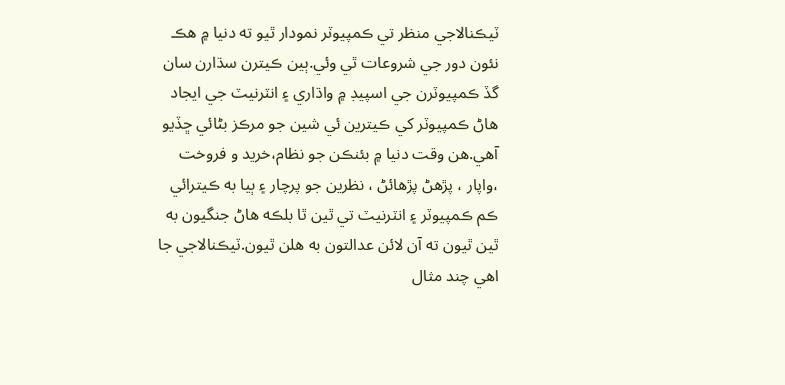ٽيڪنالاجي منظر تي ڪمپيوٽر نمودار ٿيو ته دنيا ۾ هڪ نئون دور جي شروعات ٿي وئي.ٻين ڪيترن سڌارن سان گڏ ڪمپيوٽرن جي اسپيڊ ۾ واڌاري ۽ انٽرنيٽ جي ايجاد هاڻ ڪمپيوٽر کي ڪيترين ئي شين جو مرڪز بڻائي ڇڏيو آهي.هن وقت دنيا ۾ بئنڪن جو نظام،خريد و فروخت ،واپار ، پڙهڻ پڙهائڻ ، نظرين جو پرچار ۽ ٻيا به ڪيترائي ڪم ڪمپيوٽر ۽ انٽرنيٽ تي ٿين ٿا بلڪه هاڻ جنگيون به ٿين ٿيون ته آن لائن عدالتون به هلن ٿيون.ٽيڪنالاجي جا اهي چند مثال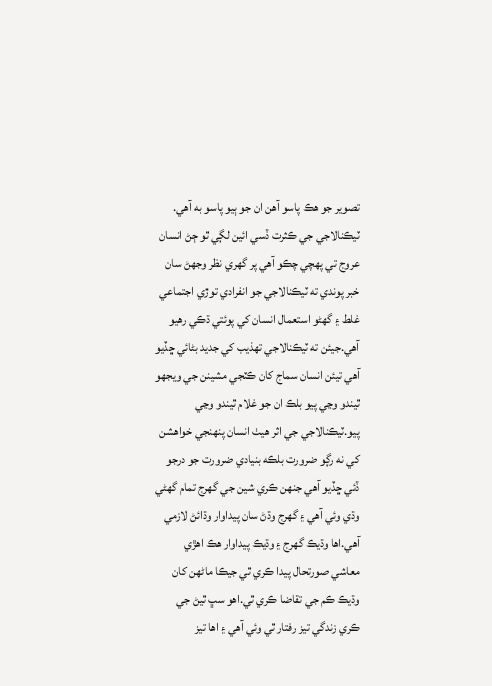تصوير جو هڪ پاسو آهن ان جو ٻيو پاسو به آهي.
ٽيڪنالاجي جي ڪثرت ڏسي ائين لڳي ٿو ڄڻ انسان عروج تي پهچي چڪو آهي پر گھري نظر وجهڻ سان خبر پوندي ته ٽيڪنالاجي جو انفرادي توڙي اجتماعي غلط ۽ گهڻو استعمال انسان کي پوئتي ڌڪي رهيو آهي.جيئن ته ٽيڪنالاجي تهذيب کي جديد بڻائي ڇڏيو آهي تيئن انسان سماج کان ڪٽجي مشينن جي ويجهو ٿيندو وڃي پيو بلڪ ان جو غلام ٿيندو وڃي پيو.ٽيڪنالاجي جي اثر هيٺ انسان پنهنجي خواهشن کي نه رڳو ضرورت بلڪه بنيادي ضرورت جو درجو ڏئي ڇڏيو آهي جنهن ڪري شين جي گهرج تمام گهڻي وڌي وئي آهي ۽ گھرج وڌڻ سان پيداوار وڌائڻ لازمي آهي.اها وڌيڪ گھرج ۽ وڌيڪ پيداوار هڪ اهڙي معاشي صورتحال پيدا ڪري ٿي جيڪا ماڻهن کان وڌيڪ ڪم جي تقاضا ڪري ٿي.اهو سڀ ٿيڻ جي ڪري زندگي تيز رفتار ٿي وئي آهي ۽ اها تيز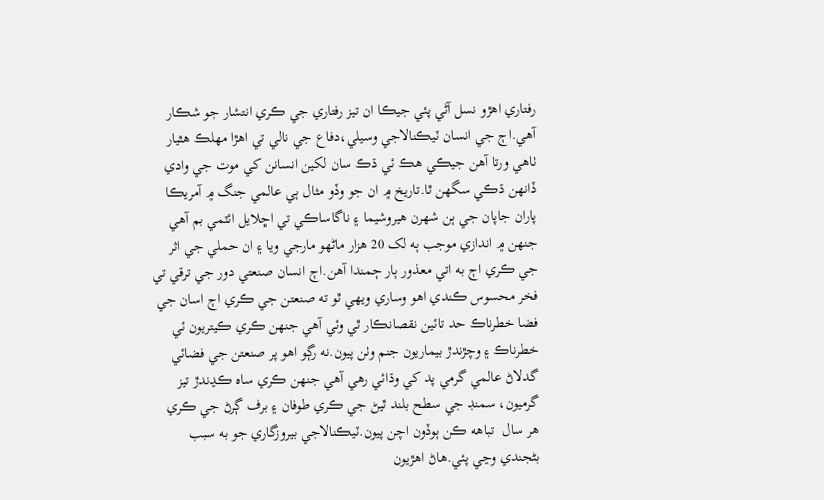رفتاري اهڙو نسل آڻي پئي جيڪا ان تيز رفتاري جي ڪري انتشار جو شڪار آهي.اڄ جي انسان ٽيڪنالاجي وسيلي،دفاع جي نالي تي اهڙا مهلڪ هٿيار ٺاهي ورتا آهن جيڪي هڪ ئي ڌڪ سان لکين انسانن کي موت جي وادي ڏانهن ڌڪي سگهن ٿا.تاريخ ۾ ان جو وڏو مثال ٻي عالمي جنگ ۾ آمريڪا پاران جاپان جي ٻن شهرن هيروشيما ۽ ناگاساڪي تي اڇلايل ائٽمي بم آهي جنهن ۾ اندازي موجب ٻه لک 20 هزار ماڻهو مارجي ويا ۽ ان حملي جي اثر جي ڪري اڄ به اتي معذور ٻار ڄمندا آهن.اڄ انسان صنعتي دور جي ترقي تي فخر محسوس ڪندي اهو وساري ويهي ٿو ته صنعتن جي ڪري اڄ اسان جي فضا خطرناڪ حد تائين نقصانڪار ٿي وئي آهي جنهن ڪري ڪيتريون ئي خطرناڪ ۽ وچڙندڙ بيماريون جنم وٺن پيون.نه رڳو اهو پر صنعتن جي فضائي گدلاڻ عالمي گرمي پد کي وڌائي رهي آهي جنهن ڪري ساه ڪڍندڙ تيز گرميون، سمنڊ جي سطح بلند ٿيڻ جي ڪري طوفان ۽ برف ڳرڻ جي ڪري هر سال  تباهه ڪن ٻوڏون اچن پيون.ٽيڪنالاجي بيروزگاري جو به سبب بڻجندي وڃي پئي.هاڻ اهڙيون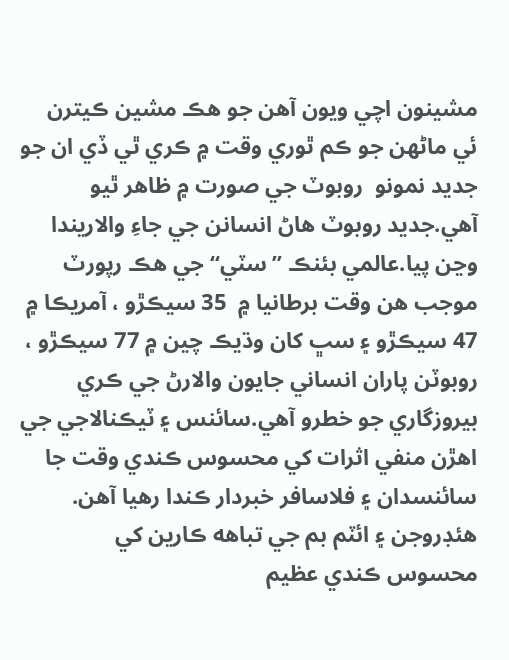مشينون اچي ويون آهن جو هڪ مشين ڪيترن ئي ماڻهن جو ڪم ٿوري وقت ۾ ڪري ٿي ڏي ان جو جديد نمونو  روبوٽ جي صورت ۾ ظاهر ٿيو آهي.جديد روبوٽ هاڻ انسانن جي جاءِ والاريندا وڃن پيا.عالمي بئنڪ ”سٽي“ جي هڪ رپورٽ موجب هن وقت برطانيا ۾  35 سيڪڙو ، آمريڪا ۾ 47 سيڪڙو ۽ سڀ کان وڌيڪ چين ۾ 77 سيڪڙو ، روبوٽن پاران انساني جايون والارڻ جي ڪري بيروزگاري جو خطرو آهي.سائنس ۽ ٽيڪنالاجي جي اهڙن منفي اثرات کي محسوس ڪندي وقت جا سائنسدان ۽ فلاسافر خبردار ڪندا رهيا آهن.
هئڊروجن ۽ ائٽم بم جي تباهه ڪارين کي محسوس ڪندي عظيم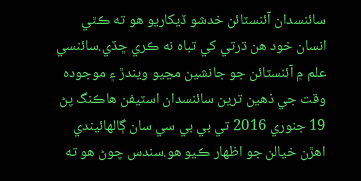سائنسدان آئنسٽائن خدشو ڏيکاريو هو ته ڪٿي انسان خود هن ڌرتي کي تباه نه ڪري ڇڏي.سائنسي علم ۾ آئنسٽائن جو جانشين مڃيو ويندڙ ۽ موجوده وقت جي ذهين ترين سائنسدان اسٽيفن هاڪنگ پڻ 19 جنوري 2016 تي بي بي سي سان ڳالهائيندي اهڙن خيالن جو اظهار ڪيو هو.سندس چوڻ هو ته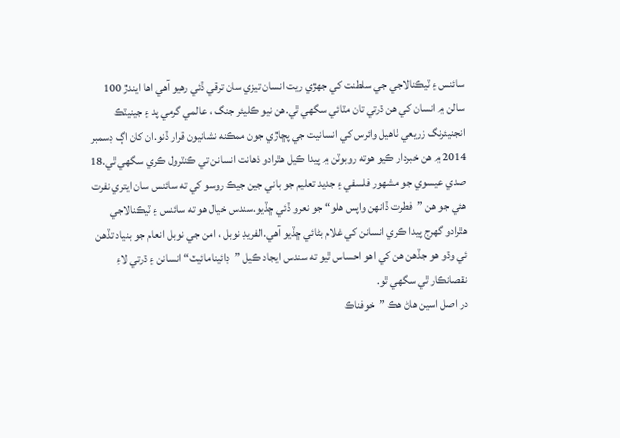سائنس ۽ ٽيڪنالاجي جي سلطنت کي جهڙي ريت انسان تيزي سان ترقي ڏئي رهيو آهي اها ايندڙ 100 سالن ۾ انسان کي هن ڌرتي تان مٽائي سگهي ٿي.هن نيو ڪليئر جنگ ، عالمي گرمي پد ۽ جينيٽڪ انجنيئرنگ زريعي ٺاهيل وائرس کي انسانيت جي پڇاڙي جون ممڪنه نشانيون قرار ڏنو.ان کان اڳ ڊسمبر 2014 ۾ هن خبردار ڪيو هوته روبوٽن ۾ پيدا ڪيل هٿرادو ذهانت انسانن تي ڪنٽرول ڪري سگهي ٿي.18 صدي عيسوي جو مشهور فلسفي ۽ جديد تعليم جو باني جين جيڪ روسو کي ته سائنس سان ايتري نفرت هئي جو هن ”فطرت ڏانهن واپس هلو“ جو نعرو ڏئي ڇڏيو.سندس خيال هو ته سائنس ۽ ٽيڪنالاجي هٿرادو گھرج پيدا ڪري انسانن کي غلام بڻائي ڇڏيو آهي.الفريڊ نوبل ، امن جي نوبل انعام جو بنياد تڏهن ئي وڌو هو جڏهن هن کي اهو احساس ٿيو ته سندس ايجاد ڪيل ”ڊائينامائيٽ“ انسانن ۽ ڌرتي لاءِ نقصانڪار ٿي سگهي ٿو.
در اصل اسين هاڻ هڪ ”خوفناڪ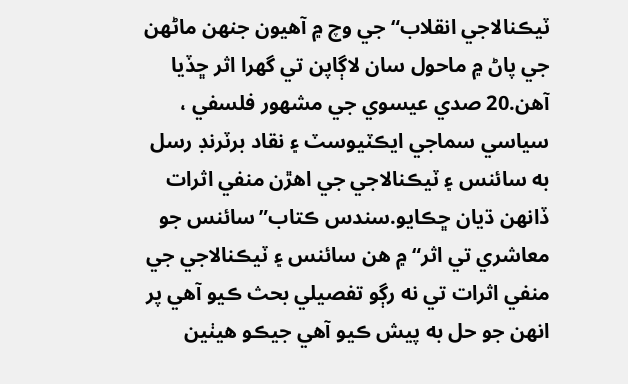ٽيڪنالاجي انقلاب“ جي وچ ۾ آهيون جنهن ماڻهن جي پاڻ ۾ ماحول سان لاڳاپن تي گھرا اثر ڇڏيا آهن.20 صدي عيسوي جي مشهور فلسفي ، سياسي سماجي ايڪٽيوسٽ ۽ نقاد برٽرنڊ رسل به سائنس ۽ ٽيڪنالاجي جي اهڙن منفي اثرات ڏانهن ڌيان ڇڪايو.سندس ڪتاب”سائنس جو معاشري تي اثر“ ۾ هن سائنس ۽ ٽيڪنالاجي جي منفي اثرات تي نه رڳو تفصيلي بحث ڪيو آهي پر انهن جو حل به پيش ڪيو آهي جيڪو هيٺين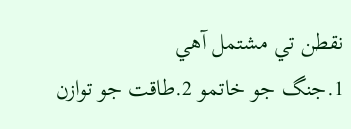نقطن تي مشتمل آهي
1.جنگ جو خاتمو 2.طاقت جو توازن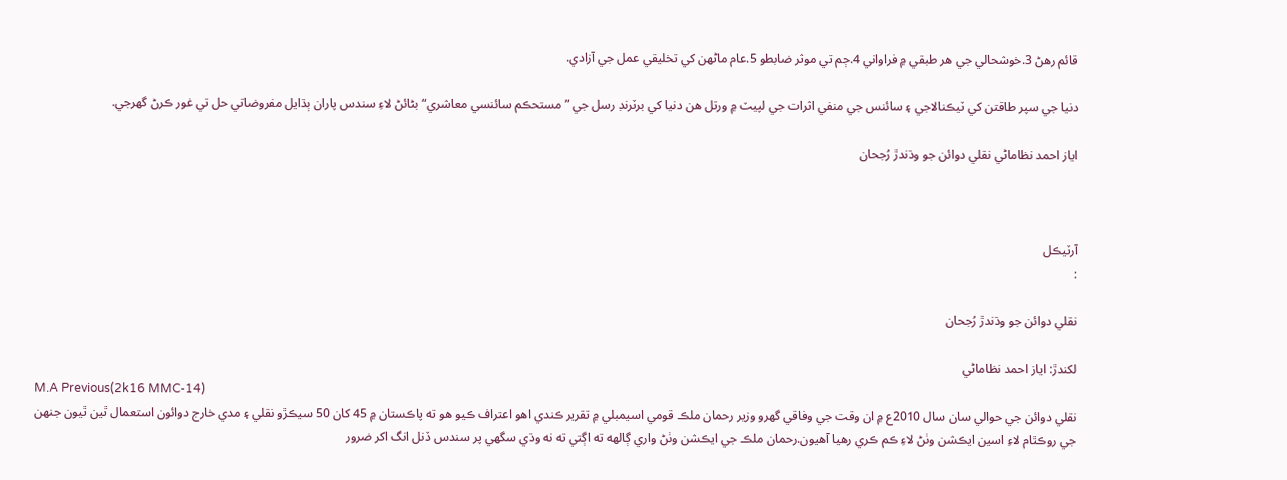قائم رهڻ 3.خوشحالي جي هر طبقي ۾ فراواني 4.ڄم تي موثر ضابطو 5.عام ماڻهن کي تخليقي عمل جي آزادي.

دنيا جي سپر طاقتن کي ٽيڪنالاجي ۽ سائنس جي منفي اثرات جي لپيٽ ۾ ورتل هن دنيا کي برٽرنڊ رسل جي ”مستحڪم سائنسي معاشري“ بڻائڻ لاءِ سندس پاران ٻڌايل مفروضاتي حل تي غور ڪرڻ گھرجي.

اياز احمد نظاماڻي نقلي دوائن جو وڌندڙ رُجحان



آرٽيڪل
:

نقلي دوائن جو وڌندڙ رُجحان

لکندڙ: اياز احمد نظاماڻي
M.A Previous(2k16 MMC-14)
نقلي دوائن جي حوالي سان سال 2010ع ۾ ان وقت جي وفاقي گهرو وزير رحمان ملڪ قومي اسيمبلي ۾ تقرير ڪندي اهو اعتراف ڪيو هو ته پاڪستان ۾ 45 کان 50 سيڪڙو نقلي ۽ مدي خارج دوائون استعمال ٿين ٿيون جنهن جي روڪٿام لاءِ اسين ايڪشن وٺڻ لاءِ ڪم ڪري رهيا آهيون.رحمان ملڪ جي ايڪشن وٺڻ واري ڳالهه ته اڳتي ته نه وڌي سگھي پر سندس ڏنل انگ اکر ضرور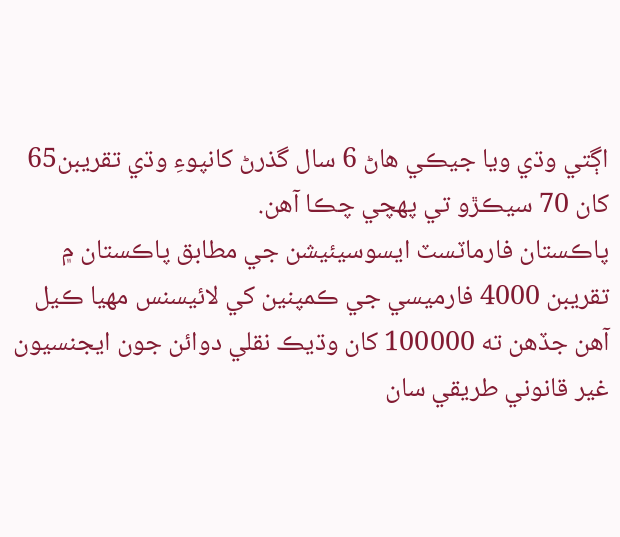اڳتي وڌي ويا جيڪي هاڻ 6 سال گذرڻ کانپوءِ وڌي تقريبن65 کان 70 سيڪڙو تي پهچي چڪا آهن.
پاڪستان فارماٽسٽ ايسوسيئيشن جي مطابق پاڪستان ۾ تقريبن 4000 فارميسي جي ڪمپنين کي لائيسنس مهيا ڪيل آهن جڏهن ته 100000 کان وڌيڪ نقلي دوائن جون ايجنسيون غير قانوني طريقي سان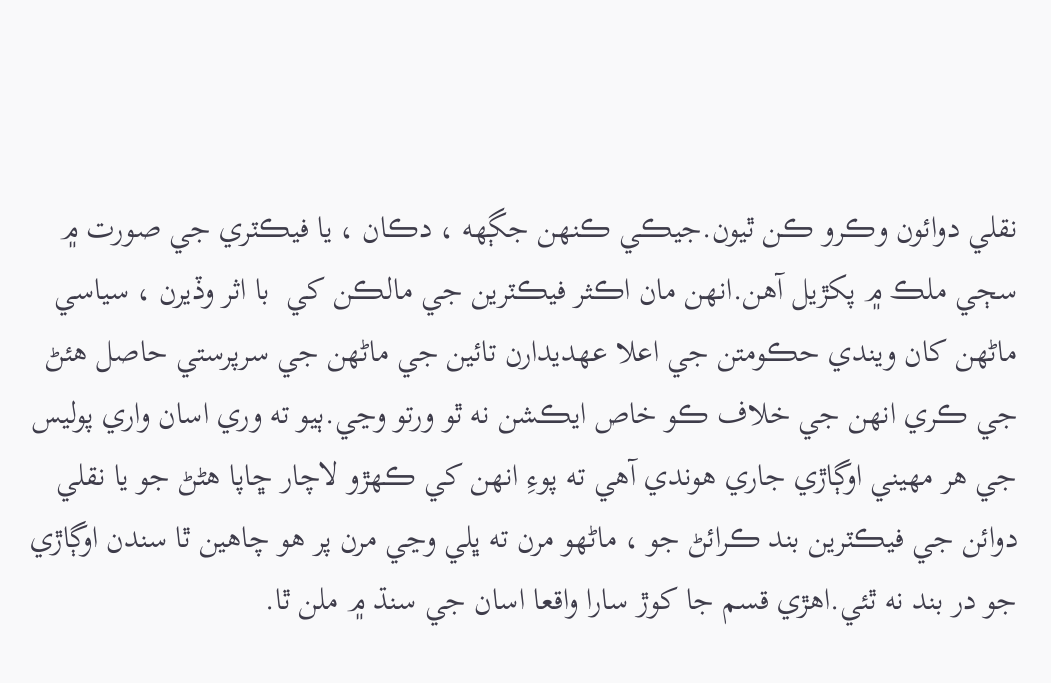نقلي دوائون وڪرو ڪن ٿيون.جيڪي ڪنهن جڳهه ، دڪان ، يا فيڪٽري جي صورت ۾ سڄي ملڪ ۾ پکڙيل آهن.انهن مان اڪثر فيڪٽرين جي مالڪن کي  با اثر وڏيرن ، سياسي ماڻهن کان ويندي حڪومتن جي اعلا عهديدارن تائين جي ماڻهن جي سرپرستي حاصل هئڻ جي ڪري انهن جي خلاف ڪو خاص ايڪشن نه ٿو ورتو وڃي.ٻيو ته وري اسان واري پوليس جي هر مهيني اوڳاڙي جاري هوندي آهي ته پوءِ انهن کي ڪهڙو لاچار ڇاپا هڻڻ جو يا نقلي دوائن جي فيڪٽرين بند ڪرائڻ جو ، ماڻهو مرن ته ڀلي وڃي مرن پر هو چاهين ٿا سندن اوڳاڙي جو در بند نه ٿئي.اهڙي قسم جا کوڙ سارا واقعا اسان جي سنڌ ۾ ملن ٿا.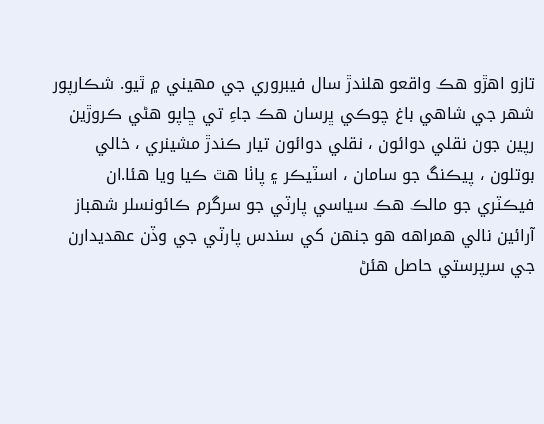تازو اهڙو هڪ واقعو هلندڙ سال فيبروري جي مهيني ۾ ٿيو. شڪارپور شهر جي شاهي باغ چوڪي ڀرسان هڪ جاءِ تي ڇاپو هڻي ڪروڙين رپين جون نقلي دوائون ، نقلي دوائون تيار ڪندڙ مشينري ، خالي بوتلون ، پيڪنگ جو سامان ، اسٽيڪر ۽ پاٺا هٿ ڪيا ويا هئا.ان فيڪٽري جو مالڪ هڪ سياسي پارٽي جو سرگرم ڪائونسلر شهباز آرائين نالي همراهه هو جنهن کي سندس پارٽي جي وڏن عهديدارن  جي سرپرستي حاصل هئڻ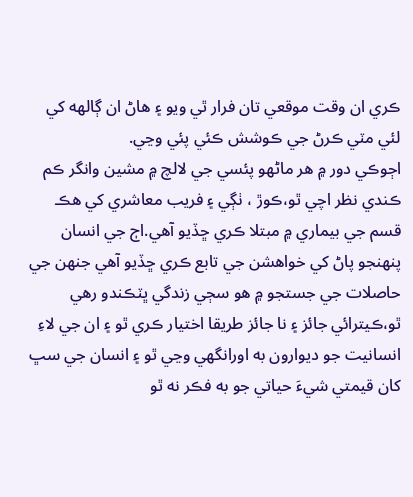ڪري ان وقت موقعي تان فرار ٿي ويو ۽ هاڻ ان ڳالهه کي لئي مٽي ڪرڻ جي ڪوشش ڪئي پئي وڃي.
اڄوڪي دور ۾ هر ماڻهو پئسي جي لالچ ۾ مشين وانگر ڪم ڪندي نظر اچي ٿو،ڪوڙ ، ٺڳي ۽ فريب معاشري کي هڪ قسم جي بيماري ۾ مبتلا ڪري ڇڏيو آهي.اڄ جي انسان پنهنجو پاڻ کي خواهشن جي تابع ڪري ڇڏيو آهي جنهن جي حاصلات جي جستجو ۾ هو سڄي زندگي ڀٽڪندو رهي ٿو،ڪيترائي جائز ۽ نا جائز طريقا اختيار ڪري ٿو ۽ ان جي لاءِ انسانيت جو ديوارون به اورانگهي وڃي ٿو ۽ انسان جي سڀ کان قيمتي شيءَ حياتي جو به فڪر نه ٿو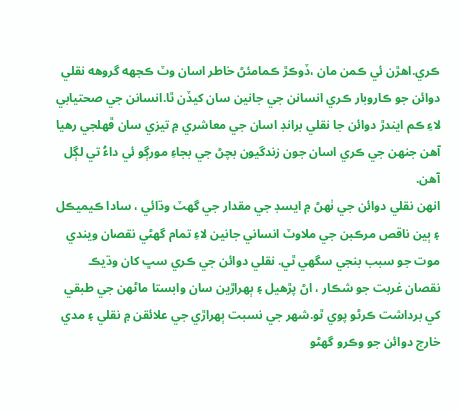ڪري.اهڙن ئي ڪمن مان ،ڏوڪڙ ڪمامئڻ خاطر اسان وٽ ڪجهه گروهه نقلي دوائن جو ڪاروبار ڪري انسانن جي جانين سان کيڏن ٿا.انسانن جي صحتيابي لاءِ ڪم ايندڙ دوائن جا نقلي برانڊ اسان جي معاشري ۾ تيزي سان ڦهلجي رهيا آهن جنهن جي ڪري اسان جون زندگيون بچڻ جي بجاءِ مورڳو ئي داءُ تي لڳل آهن.
انهن نقلي دوائن جي ٺهڻ ۾ ايسڊ جي مقدار جي گھٽ وڌائي ، سادا ڪيميڪل ۽ ٻين ناقص مرڪبن جي ملاوٽ انساني جانين لاءِ تمام گھڻي نقصان ويندي موت جو سبب بنجي سگهي ٿي. نقلي دوائن جي ڪري سڀ کان وڌيڪ نقصان غربت جو شڪار ، اڻ پڙهيل ۽ ٻهراڙين سان وابستا ماڻهن جي طبقي کي برداشت ڪرڻو پوي ٿو.شهر جي نسبت ٻهراڙي جي علائقن ۾ نقلي ۽ مدي خارج دوائن جو وڪرو گھڻو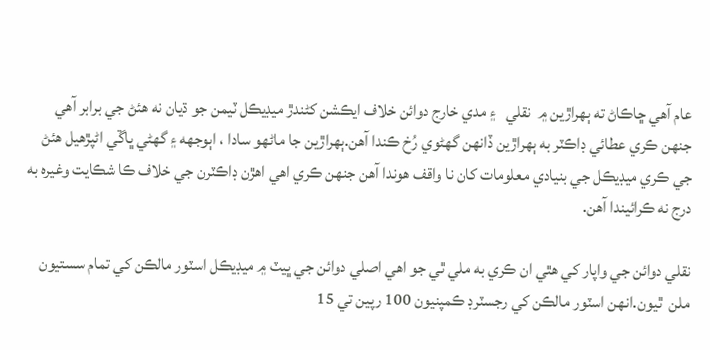عام آهي ڇاڪاڻ ته ٻهراڙين ۾  نقلي   ۽ مدي خارج دوائن خلاف ايڪشن کڻندڙ ميڊيڪل ٽيمن جو ڌيان نه هئڻ جي برابر آهي جنهن ڪري عطائي ڊاڪٽر به ٻهراڙين ڏانهن گھڻوي رُخ ڪندا آهن.ٻهراڙين جا ماڻهو سادا ، اٻوجهه ۽ گھڻي ڀاڱي اڻپڙهيل هئڻ جي ڪري ميڊيڪل جي بنيادي معلومات کان نا واقف هوندا آهن جنهن ڪري اهي اهڙن ڊاڪٽرن جي خلاف ڪا شڪايت وغيره به درج نه ڪرائيندا آهن.

نقلي دوائن جي واپار کي هٿي ان ڪري به ملي ٿي جو اهي اصلي دوائن جي ڀيٽ ۾ ميڊيڪل اسٽور مالڪن کي تمام سستيون ملن  ٿيون.انهن اسٽور مالڪن کي رجسٽرڊ ڪمپنيون 100 رپين تي 15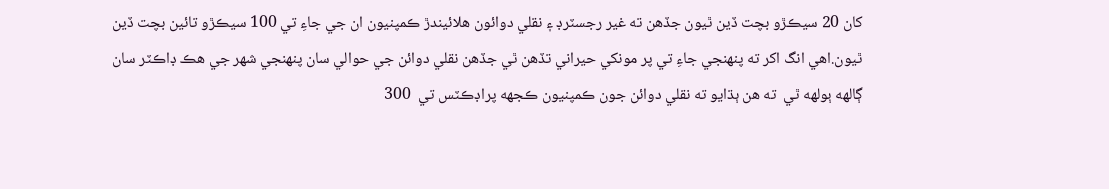کان 20 سيڪڙو بچت ڏين ٿيون جڏهن ته غير رجسٽرڊ ۽ نقلي دوائون هلائيندڙ ڪمپنيون ان جي جاءِ تي 100 سيڪڙو تائين بچت ڏين ٿيون.اهي انگ اکر ته پنهنجي جاءِ تي پر مونکي حيراني تڏهن ٿي جڏهن نقلي دوائن جي حوالي سان پنهنجي شهر جي هڪ ڊاڪٽر سان ڳالهه ٻولهه ٿي  ته هن ٻڌايو ته نقلي دوائن جون ڪمپنيون ڪجهه پراڊڪٽس تي  300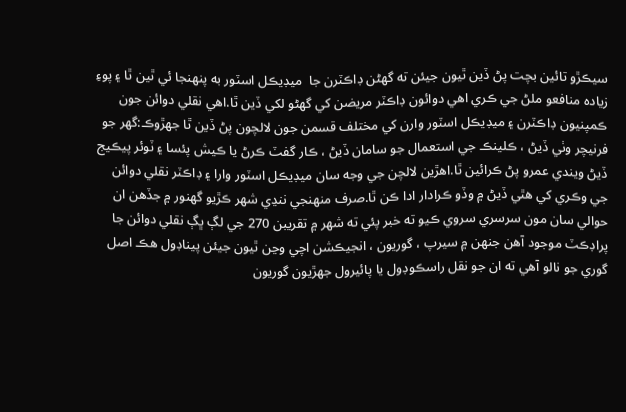سيڪڙو تائين بچت پڻ ڏين ٿيون جيئن ته گھڻن ڊاڪٽرن جا  ميڊيڪل اسٽور به پنهنجا ئي ٿين ٿا ۽ پوءِ زياده منافعو ملڻ جي ڪري اهي دوائون ڊاڪٽر مريضن کي گهڻو لکي ڏين ٿا.اهي نقلي دوائن جون ڪمپنيون ڊاڪٽرن ۽ ميڊيڪل اسٽور وارن کي مختلف قسمن جون لالچون پڻ ڏين ٿا جهڙوڪ:گھر جو فرنيچر وٺي ڏيڻ ، ڪلينڪ جي استعمال جو سامان ڏيڻ ، ڪار گفٽ ڪرڻ يا ڪيش پئسا ۽ ٽوئر پيڪيج ڏيڻ ويندي عمرو پڻ ڪرائين ٿا.اهڙين لالچن جي وجه سان ميڊيڪل اسٽور وارا ۽ ڊاڪٽر نقلي دوائن جي وڪري کي هٿي ڏيڻ ۾ وڏو ڪرادار ادا ڪن ٿا.صرف منهنجي ننڍي شهر ڪڙيو گهنور ۾ جڏهن ان حوالي سان مون سرسري سروي ڪيو ته خبر پئي ته شهر ۾ تقريبن 270 جي لڳ ڀڳ نقلي دوائن جا پراڊڪٽ موجود آهن جنهن ۾ سيرپ ، گوريون ، انجيڪشن اچي وڃن ٿيون جيئن پيناڊول هڪ اصل گوري جو نالو آهي ته ان جو نقل راسڪوڊول يا پائيرول جهڙيون گوريون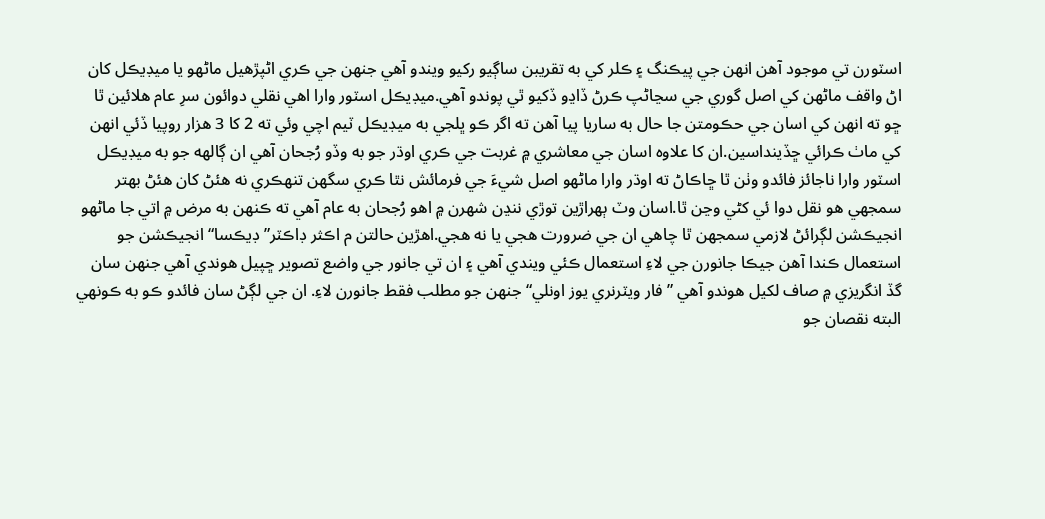اسٽورن تي موجود آهن انهن جي پيڪنگ ۽ ڪلر کي به تقريبن ساڳيو رکيو ويندو آهي جنهن جي ڪري اڻپڙهيل ماڻهو يا ميڊيڪل کان اڻ واقف ماڻهن کي اصل گوري جي سڃاڻپ ڪرڻ ڏاڍو ڏکيو ٿي پوندو آهي.ميڊيڪل اسٽور وارا اهي نقلي دوائون سرِ عام هلائين ٿا ڇو ته انهن کي اسان جي حڪومتن جا حال به ساريا پيا آهن ته اگر ڪو ڀلجي به ميڊيڪل ٽيم اچي وئي ته 2 کا 3 هزار روپيا ڏئي انهن کي ماٺ ڪرائي ڇڏينداسين.ان کا علاوه اسان جي معاشري ۾ غربت جي ڪري اوڌر جو به وڏو رُجحان آهي ان ڳالهه جو به ميڊيڪل اسٽور وارا ناجائز فائدو وٺن ٿا ڇاڪاڻ ته اوڌر وارا ماڻهو اصل شيءَ جي فرمائش نٿا ڪري سگھن تنهڪري نه هئڻ کان هئڻ بهتر سمجهي هو نقل دوا ئي کڻي وڃن ٿا.اسان وٽ ٻهراڙين توڙي ننڍن شهرن ۾ اهو رُجحان به عام آهي ته ڪنهن به مرض ۾ اتي جا ماڻهو انجيڪشن لڳرائڻ لازمي سمجهن ٿا چاهي ان جي ضرورت هجي يا نه هجي.اهڙين حالتن م اڪثر ڊاڪٽر”ڊيڪسا“ انجيڪشن جو استعمال ڪندا آهن جيڪا جانورن جي لاءِ استعمال ڪئي ويندي آهي ۽ ان تي جانور جي واضع تصوير ڇپيل هوندي آهي جنهن سان گڏ انگريزي ۾ صاف لکيل هوندو آهي ”فار ويٽرنري يوز اونلي“ جنهن جو مطلب فقط جانورن لاءِ. ان جي لڳڻ سان فائدو ڪو به ڪونهي البته نقصان جو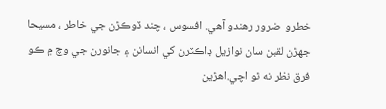خطرو  ضرور رهندو آهي. افسوس ، چند ڏوڪڙن جي خاطر ، مسيحا جهڙن لقبن سان نوازيل ڊاڪٽرن کي انسانن ۽ جانورن جي وچ ۾ ڪو فرق نظر نه ٿو اچي.اهڙين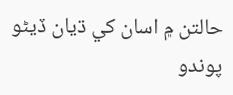حالتن ۾ اسان کي ڌيان ڏيڻو پوندو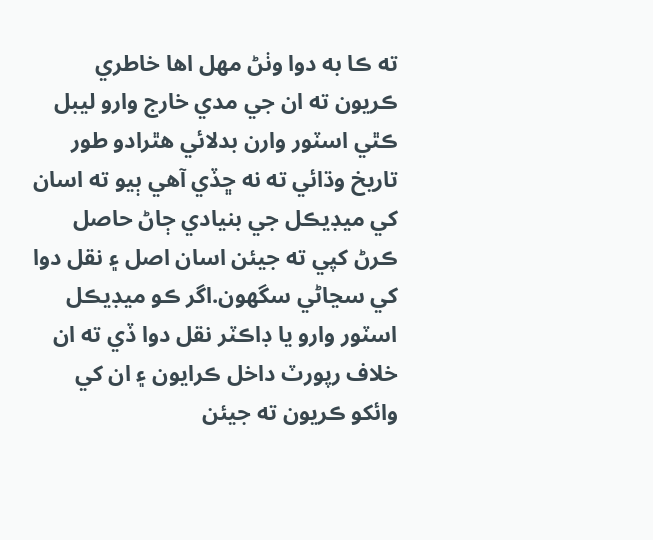ته ڪا به دوا وٺڻ مهل اها خاطري ڪريون ته ان جي مدي خارج وارو ليبل ڪٿي اسٽور وارن بدلائي هٿرادو طور تاريخ وڌائي ته نه ڇڏي آهي ٻيو ته اسان کي ميڊيڪل جي بنيادي ڄاڻ حاصل ڪرڻ کپي ته جيئن اسان اصل ۽ نقل دوا کي سڃاڻي سگھون.اگر ڪو ميڊيڪل اسٽور وارو يا ڊاڪٽر نقل دوا ڏي ته ان خلاف رپورٽ داخل ڪرايون ۽ ان کي وائکو ڪريون ته جيئن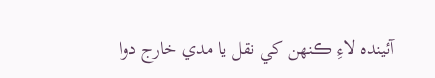آئينده لاءِ ڪنهن کي نقل يا مدي خارج دوا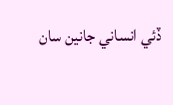ڏئي انساني جانين سان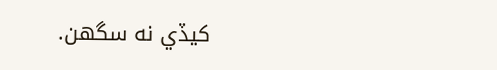کيڏي نه سگھن.